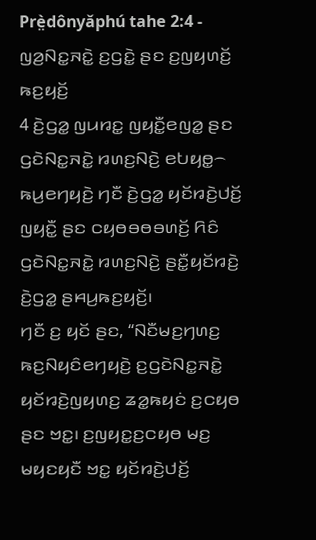Prè̤dônyǎphú tahe 2:4 - ꤜꤤ꤬ꤡꤢ꤭ꤏꤢꤧ꤭ ꤢ꤬ꤞꤢꤧ꤭ ꤔꤢ ꤢ꤬ꤜꤟꤛꤢꤩ꤬ ꤒꤢ꤬ꤟꤢꤩ꤬
4 ꤢꤧ꤬ꤞꤤ꤭ ꤜꤣꤙꤢ꤭ ꤜꤟꤢꤪ꤭ꤕꤜꤤ꤭ ꤔꤢ ꤞꤢꤧꤡꤢ꤭ꤏꤢꤧ꤭ ꤙꤛꤢ꤬ꤡꤢꤧ꤬ ꤕꤝꤟꤥ꤭꤮ ꤒꤣ꤬ꤕꤚꤟꤢꤧ꤬ ꤚꤢꤪ ꤢꤧ꤬ꤞꤤ꤭ ꤟꤢꤩꤙꤢꤧ꤬ꤓꤢꤩ꤬ ꤜꤟꤢꤪ꤭ ꤔꤢ ꤍꤟꤥꤋꤥꤋꤛꤢꤩ꤬ ꤖꤢꤨ ꤞꤢꤧꤡꤢ꤭ꤏꤢꤧ꤭ ꤙꤛꤢ꤬ꤡꤢꤧ꤬ ꤔꤢꤪ꤭ꤟꤢꤩꤙꤢꤧ꤬ ꤢꤧ꤬ꤞꤤ꤭ ꤔꤌꤣ꤬ꤒꤢ꤬ꤟꤢꤩ꤬꤯
ꤚꤢꤪ ꤢ꤬ ꤟꤢꤩ ꤔꤢ, “ꤡꤢꤪꤗꤢ꤬ꤚꤛꤢ꤬ ꤒꤢ꤬ꤡꤟꤢꤨꤕꤚꤟꤢꤧ꤬ ꤢ꤬ꤞꤢꤧꤡꤢ꤭ꤏꤢꤧ꤭ ꤟꤢꤩꤙꤢꤧ꤬ꤜꤟꤛꤢ꤬ ꤘꤤ꤭ꤒꤟꤢꤦ ꤢ꤬ꤍꤟꤥ ꤔꤢ ꤠꤢ꤭꤯ ꤢ꤬ꤜꤟꤢ꤭ꤢ꤬ꤍꤟꤥ ꤗꤢ꤬ ꤗꤟꤢꤟꤢꤪ ꤠꤢ꤭ ꤟꤢꤩꤙꤢꤧ꤬ꤓꤢꤩ꤬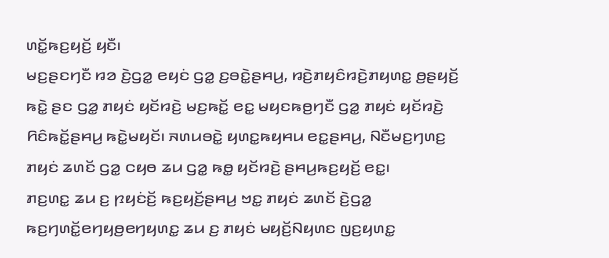ꤛꤢꤩ꤭ꤒꤢ꤬ꤟꤢꤩ꤬ ꤟꤢꤪ꤯
ꤗꤢ꤬ꤔꤢꤚꤢꤪ ꤙꤤ ꤢꤧ꤬ꤞꤤ꤭ ꤕꤟꤢꤦ ꤞꤤ꤭ ꤢ꤬ꤋꤢꤧ꤭ꤔꤌꤣ꤬, ꤙꤢꤧ꤬ꤊꤟꤢꤨꤙꤢꤧ꤬ꤊꤟꤛꤢ꤭ ꤥ꤬ꤔꤟꤢꤩ꤬ ꤒꤢꤧ꤭ ꤔꤢ ꤞꤤ꤭ ꤊꤟꤢꤦ ꤟꤢꤩꤙꤢꤧ꤬ ꤗꤢ꤬ꤒꤢꤩ꤭ ꤕꤢ꤭ ꤗꤟꤢꤒꤥ꤬ꤚꤢꤪ ꤞꤤ꤭ ꤊꤟꤢꤦ ꤟꤢꤩꤙꤢꤧ꤬ ꤖꤢꤨꤒꤢꤩ꤭ꤔꤌꤣ꤬ ꤒꤢꤧ꤭ꤗꤟꤢꤩ꤯ ꤏꤛꤣꤋꤢꤧ꤭ ꤟꤛꤢ꤭ꤒꤟꤌꤣ ꤕꤢ꤭ꤔꤌꤣ꤬, ꤡꤢꤪꤗꤢ꤬ꤚꤛꤢ꤬ ꤊꤟꤢꤦ ꤘꤛꤢꤩ ꤞꤤ꤭ ꤍꤟꤥ ꤘꤣ ꤞꤤ꤭ ꤒꤥ꤭ ꤟꤢꤩꤙꤢꤧ꤬ ꤔꤌꤣ꤬ꤒꤢ꤬ꤟꤢꤩ꤬ ꤕꤢ꤭꤯
ꤊꤢ꤬ꤛꤢ꤭ ꤘꤣ ꤢ꤬ ꤐꤟꤢꤦꤢꤩ꤬ ꤒꤢ꤬ꤟꤢꤩ꤬ꤔꤌꤣ꤬ ꤠꤢ꤭ ꤊꤟꤢꤦ ꤘꤛꤢꤩ ꤢꤧ꤬ꤞꤤ꤭ ꤒꤢ꤬ꤚꤛꤢꤩ꤭ꤕꤚꤟꤥ꤬ꤕꤚꤟꤛꤢ꤭ ꤘꤣ ꤢ꤬ ꤊꤟꤢꤦ ꤗꤟꤢꤩ꤬ꤡꤟꤛꤢ ꤜꤢ꤬ꤟꤛꤢ꤭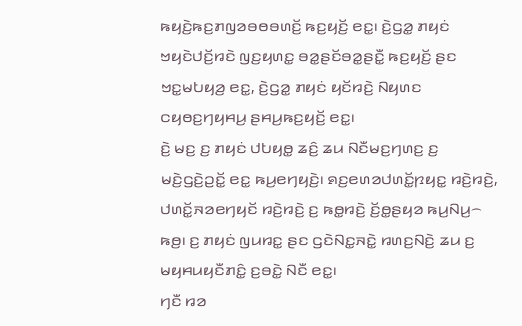ꤒꤟꤢꤧ꤬ꤒꤢ꤬ꤊꤜꤤꤋꤥꤋꤛꤢꤩ꤬ ꤒꤢ꤬ꤟꤢꤩ꤬ ꤕꤢ꤭꤯ ꤢꤧ꤬ꤞꤤ꤭ ꤊꤟꤢꤦ ꤠꤟꤢꤧꤓꤢꤩ꤬ꤙꤢꤧ ꤜꤢ꤬ꤟꤛꤢ꤭ ꤋꤤ꤭ꤔꤢꤩꤋꤤ꤭ꤔꤢꤪ꤭ ꤒꤢ꤬ꤟꤢꤩ꤬ ꤔꤢ ꤠꤢ꤭ꤗꤝꤟꤤ꤬ ꤕꤢ꤭, ꤢꤧ꤬ꤞꤤ꤭ ꤊꤟꤢꤦ ꤟꤢꤩꤙꤢꤧ꤬ ꤡꤟꤛꤢ ꤍꤟꤥꤢ꤬ꤚꤟꤌꤣ꤬ ꤔꤌꤣ꤬ꤒꤢ꤬ꤟꤢꤩ꤬ ꤕꤢ꤭꤯
ꤢꤧ꤬ ꤗꤢ꤬ ꤢ꤬ ꤊꤟꤢꤦ ꤓꤝꤟꤥ꤭ ꤘꤢꤨ꤬ ꤘꤣ ꤡꤢꤪꤗꤢ꤬ꤚꤛꤢ꤬ ꤢ꤬ ꤗꤢꤧ꤬ꤞꤢꤧ꤬ꤑꤢꤩ꤭ ꤕꤢ꤭ ꤒꤣ꤬ꤕꤚꤟꤢꤧ꤬꤯ ꤎꤢ꤬ꤕꤛꤤꤓꤛꤢꤩ꤭ꤐꤟꤢ꤭ ꤙꤢꤧ꤬ꤙꤢꤧ꤬, ꤓꤛꤢꤩ꤭ꤏꤤꤕꤚꤟꤢꤩ ꤙꤢꤧ꤬ꤙꤢꤧ꤬ ꤢ꤬ ꤒꤥ꤭ꤙꤢꤧ꤬ ꤢꤩ꤬ꤥ꤭ꤔꤟꤤ ꤒꤣ꤬ꤡꤣ꤬꤮ ꤒꤥ꤬꤯ ꤢ꤬ ꤊꤟꤢꤦ ꤜꤣꤙꤢ꤭ ꤔꤢ ꤞꤢꤧꤡꤢ꤭ꤏꤢꤧ꤭ ꤙꤛꤢ꤬ꤡꤢꤧ꤬ ꤘꤣ ꤢ꤬ ꤗꤟꤌꤣꤟꤢꤪꤊꤢꤨ꤭ ꤢ꤬ꤋꤢꤧ꤭ ꤡꤢꤪ ꤕꤢ꤭꤯
ꤚꤢꤪ ꤙꤤ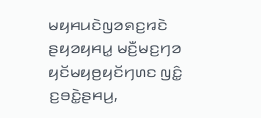ꤗꤟꤌꤣꤢꤧꤜꤤꤎꤢ꤬ꤙꤢꤧ ꤔꤟꤤꤟꤌꤣ꤭ ꤗꤢꤪ꤬ꤗꤢ꤬ꤚꤤ ꤟꤢꤩꤗꤟꤥ꤬ꤟꤢꤩꤚꤛꤢ ꤜꤢꤨ꤭ ꤢ꤬ꤋꤢꤧ꤭ꤔꤌꤣ꤬,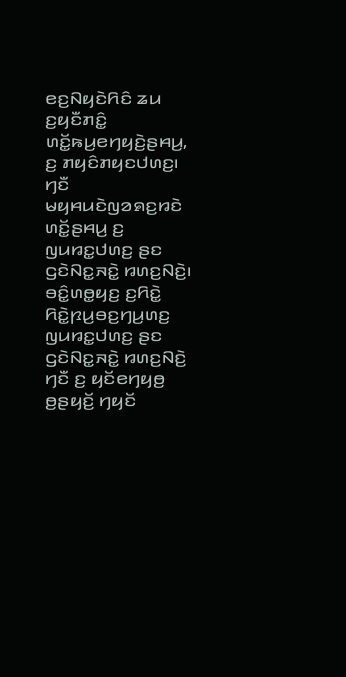ꤕꤢ꤬ꤡꤟꤢꤧꤖꤢꤨ ꤘꤣ ꤢ꤬ꤟꤢꤪꤊꤢꤨ꤭ ꤛꤢꤩ꤭ꤒꤣ꤬ꤕꤚꤟꤢꤧ꤬ꤔꤌꤣ꤬, ꤢ꤬ ꤊꤟꤢꤨꤊꤟꤢꤓꤛꤢ꤬꤯ ꤚꤢꤪ ꤗꤟꤌꤣꤢꤧꤜꤤꤎꤢ꤬ꤙꤢꤧ ꤛꤢꤩ꤭ꤔꤌꤣ꤬ ꤢ꤬ ꤜꤣꤙꤢ꤭ꤓꤛꤢ꤬ ꤔꤢ ꤞꤢꤧꤡꤢ꤭ꤏꤢꤧ꤭ ꤙꤛꤢ꤬ꤡꤢꤧ꤬꤯
ꤋꤢꤨ꤭ꤛꤥ꤭ꤟꤢ꤬ ꤢ꤬ꤖꤢꤧ꤭ ꤖꤢꤧ꤭ꤐꤣ꤬ꤋꤢ꤬ꤚꤣ꤬ꤛꤢ꤬ ꤜꤣꤙꤢ꤭ꤓꤛꤢ꤬ ꤔꤢ ꤞꤢꤧꤡꤢ꤭ꤏꤢꤧ꤭ ꤙꤛꤢ꤬ꤡꤢꤧ꤬ ꤚꤢꤪ ꤢ꤬ ꤟꤢꤩꤕꤚꤟꤥ꤬ ꤥ꤬ꤔꤟꤢꤩ꤬ ꤚꤟꤢꤩ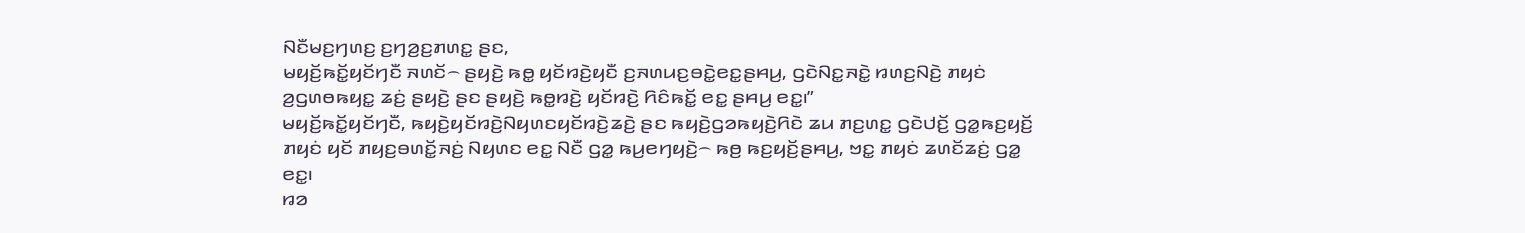ꤡꤢꤪꤗꤢ꤬ꤚꤛꤢ꤬ ꤢ꤬ꤚꤤ꤬ꤢ꤬ꤊꤛꤢ꤭ ꤔꤢ,
ꤗꤟꤢꤩ꤬ꤒꤢꤩ꤭ꤟꤢꤩꤚꤢꤪ ꤏꤛꤢꤩ꤮ ꤔꤟꤢꤧ꤬ ꤒꤥ꤭ ꤟꤢꤩꤙꤢꤧ꤬ꤟꤢꤪ ꤢ꤬ꤏꤛꤣꤢ꤬ꤋꤢꤧ꤭ꤕꤢ꤭ꤔꤌꤣ꤬, ꤞꤢꤧꤡꤢ꤭ꤏꤢꤧ꤭ ꤙꤛꤢ꤬ꤡꤢꤧ꤬ ꤊꤟꤢꤦ ꤤ꤬ꤞꤛꤥꤒꤟꤢ꤭ ꤘꤢꤦ꤬ ꤔꤟꤢꤧ꤬ ꤔꤢ ꤔꤟꤢꤧ꤬ ꤒꤥ꤭ꤙꤢꤧ꤬ ꤟꤢꤩꤙꤢꤧ꤬ ꤖꤢꤨꤒꤢꤩ꤭ ꤕꤢ꤭ ꤔꤌꤣ꤬ ꤕꤢ꤭꤯”
ꤗꤟꤢꤩ꤬ꤒꤢꤩ꤭ꤟꤢꤩꤚꤢꤪ, ꤒꤟꤢꤧ꤬ꤟꤢꤩꤙꤢꤧ꤬ꤡꤟꤛꤢꤟꤢꤩꤙꤢꤧ꤬ꤘꤢꤧ꤬ ꤔꤢ ꤒꤟꤢꤧ꤬ꤞꤤꤒꤟꤢꤧ꤬ꤖꤢꤧ ꤘꤣ ꤊꤢ꤬ꤛꤢ꤭ ꤞꤢꤧꤓꤢꤩ꤬ ꤞꤤ꤭ꤒꤢ꤬ꤟꤢꤩ꤬ ꤊꤟꤢꤦ ꤟꤢꤩ ꤊꤟꤢ꤬ꤋꤛꤢꤩ꤭ꤏꤢꤦ꤬ ꤡꤟꤛꤢ ꤕꤢ꤭ ꤡꤢꤪ ꤞꤤ꤭ ꤒꤣ꤬ꤕꤚꤟꤢꤧ꤬꤮ ꤒꤥ꤬ ꤒꤢ꤬ꤟꤢꤩ꤬ꤔꤌꤣ꤬, ꤠꤢ꤭ ꤊꤟꤢꤦ ꤘꤛꤢꤩꤘꤢꤦ꤬ ꤞꤤ꤭ ꤕꤢ꤭꤯
ꤙꤤ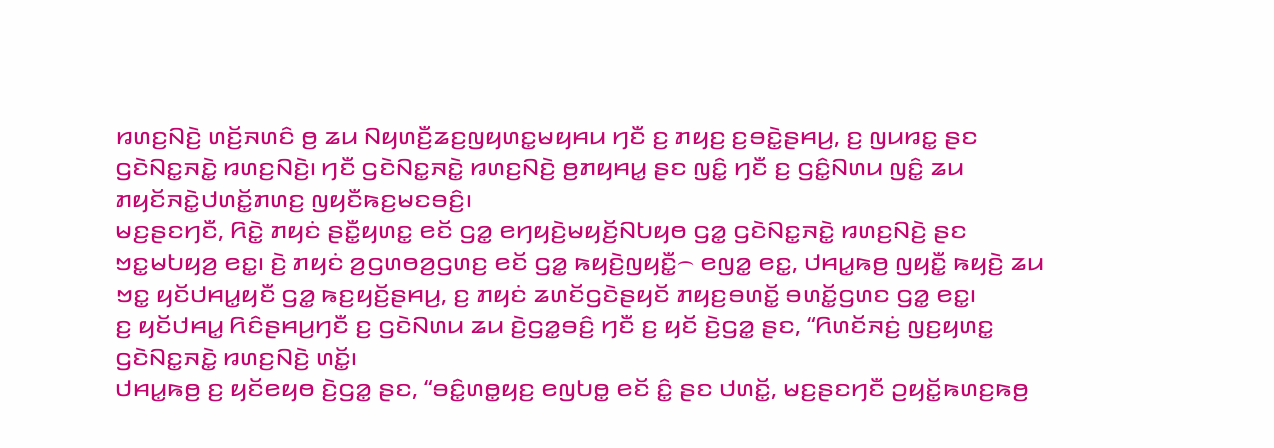ꤙꤛꤢ꤬ꤡꤢꤧ꤬ ꤛꤢꤩ꤬ꤏꤛꤢꤨ ꤥ꤬ ꤘꤣ ꤡꤟꤛꤢꤪ꤬ꤘꤢ꤬ꤜꤟꤛꤢ꤭ꤗꤟꤌꤣ ꤚꤢꤪ ꤢ꤬ ꤊꤟꤢ꤬ ꤢ꤬ꤋꤢꤧ꤭ꤔꤌꤣ꤬, ꤢ꤬ ꤜꤣꤙꤢ꤭ ꤔꤢ ꤞꤢꤧꤡꤢ꤭ꤏꤢꤧ꤭ ꤙꤛꤢ꤬ꤡꤢꤧ꤬꤯ ꤚꤢꤪ ꤞꤢꤧꤡꤢ꤭ꤏꤢꤧ꤭ ꤙꤛꤢ꤬ꤡꤢꤧ꤬ ꤥ꤬ꤊꤟꤌꤣ꤭ ꤔꤢ ꤜꤢꤨ꤭ ꤚꤢꤪ ꤢ꤬ ꤞꤢꤨ꤭ꤡꤛꤣ ꤜꤢꤨ꤭ ꤘꤣ ꤊꤟꤢꤩꤏꤢꤧ꤭ꤓꤛꤢꤩ꤭ꤊꤛꤢ꤬ ꤜꤟꤢꤪꤒꤢ꤬ꤗꤢꤋꤢꤨ꤬꤯
ꤗꤢ꤬ꤔꤢꤚꤢꤪ, ꤖꤢꤧ꤭ ꤊꤟꤢꤦ ꤔꤢꤪ꤭ꤟꤛꤢ꤭ ꤕꤢꤩ ꤞꤤ꤭ ꤕꤚꤟꤢꤧ꤬ꤗꤟꤢꤩ꤬ꤡꤝꤟꤥ ꤞꤤ꤭ ꤞꤢꤧꤡꤢ꤭ꤏꤢꤧ꤭ ꤙꤛꤢ꤬ꤡꤢꤧ꤬ ꤔꤢ ꤠꤢ꤭ꤗꤝꤟꤤ꤬ ꤕꤢ꤭꤯ ꤢꤧ꤬ ꤊꤟꤢꤦ ꤤ꤬ꤞꤛꤥꤤ꤬ꤞꤛꤢ꤬ ꤕꤢꤩ ꤞꤤ꤭ ꤒꤟꤢꤧ꤬ꤜꤟꤢꤪ꤭꤮ ꤕꤜꤤ꤭ ꤕꤢ꤭, ꤓꤌꤣ꤭ꤒꤥ꤬ ꤜꤟꤢꤪ꤭ ꤒꤟꤢꤧ꤬ ꤘꤣ ꤠꤢ꤭ ꤟꤢꤩꤓꤌꤣ꤭ꤟꤢꤪ ꤞꤤ꤭ ꤒꤢ꤬ꤟꤢꤩ꤬ꤔꤌꤣ꤬, ꤢ꤬ ꤊꤟꤢꤦ ꤘꤛꤢꤩꤞꤢꤧꤔꤟꤢꤩ ꤊꤟꤢ꤬ꤋꤛꤢꤩ꤭ ꤋꤛꤢꤩ꤭ꤞꤛꤢ ꤞꤤ꤭ ꤕꤢ꤭꤯
ꤢ꤬ ꤟꤢꤩꤓꤌꤣ꤭ ꤖꤢꤨꤔꤌꤣ꤬ꤚꤢꤪ ꤢ꤬ ꤞꤢꤧꤡꤛꤣ ꤘꤣ ꤢꤧ꤬ꤞꤤ꤭ꤋꤢꤨ꤬ ꤚꤢꤪ ꤢ꤬ ꤟꤢꤩ ꤢꤧ꤬ꤞꤤ꤭ ꤔꤢ, “ꤖꤛꤢꤩꤏꤢꤦ꤬ ꤜꤢ꤬ꤟꤛꤢ꤭ ꤞꤢꤧꤡꤢ꤭ꤏꤢꤧ꤭ ꤙꤛꤢ꤬ꤡꤢꤧ꤬ ꤛꤢꤩ꤭꤯
ꤓꤌꤣ꤭ꤒꤥ꤬ ꤢ꤬ ꤟꤢꤩꤕꤟꤥ ꤢꤧ꤬ꤞꤤ꤭ ꤔꤢ, “ꤋꤢꤨ꤭ꤛꤥ꤭ꤟꤢ꤬ ꤕꤜꤝꤥ꤭ ꤕꤢꤩ ꤢꤨ꤭ ꤔꤢ ꤓꤛꤢꤩ꤭, ꤗꤢ꤬ꤔꤢꤚꤢꤪ ꤑꤟꤢꤩ꤭ꤒꤛꤢ꤬ꤒꤥ꤬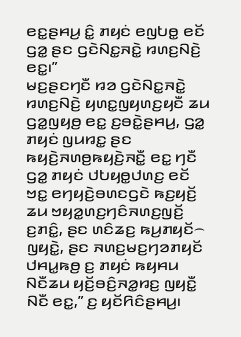ꤕꤢ꤭ꤔꤌꤣ꤬ ꤢꤨ꤭ ꤊꤟꤢꤦ ꤕꤜꤝꤥ꤭ ꤕꤢꤩ ꤞꤤ꤭ ꤔꤢ ꤞꤢꤧꤡꤢ꤭ꤏꤢꤧ꤭ ꤙꤛꤢ꤬ꤡꤢꤧ꤬ ꤕꤢ꤭꤯”
ꤗꤢ꤬ꤔꤢꤚꤢꤪ ꤙꤤ ꤞꤢꤧꤡꤢ꤭ꤏꤢꤧ꤭ ꤙꤛꤢ꤬ꤡꤢꤧ꤬ ꤟꤛꤢ꤭ꤜꤟꤛꤢ꤬ꤟꤢꤪ ꤘꤣ ꤞꤤ꤭ꤜꤟꤥ꤬ ꤕꤢ꤭ ꤢ꤬ꤋꤢꤧ꤭ꤔꤌꤣ꤬, ꤞꤤ꤭ ꤊꤟꤢꤦ ꤜꤣꤙꤢ꤭ ꤔꤢ ꤒꤟꤢꤧ꤬ꤏꤛꤥ꤬ꤒꤟꤢꤧ꤬ꤏꤢꤪ꤭ ꤕꤢ꤭ ꤚꤢꤪ ꤞꤤ꤭ ꤊꤟꤢꤦ ꤓꤝꤟꤥ꤭ꤓꤛꤢ꤬ ꤕꤢꤩ ꤠꤢ꤭ ꤕꤚꤟꤢꤧ꤬ꤋꤛꤢꤞꤢꤧ ꤒꤢ꤬ꤟꤢꤩ꤬ ꤘꤣ ꤠꤟꤤ꤭ꤛꤢ꤬ꤚꤢꤨꤏꤛꤢ꤬ꤜꤢꤩ꤬ ꤢ꤬ꤊꤢꤨ꤭, ꤔꤢ ꤛꤢꤨꤘꤢ꤬ ꤒꤣ꤬ꤊꤟꤢꤩ꤮ ꤜꤟꤢꤧ꤭, ꤔꤢ ꤏꤛꤢ꤬ꤗꤢ꤬ꤚꤤꤊꤟꤢꤩ ꤓꤌꤣ꤭ꤒꤥ꤬ ꤢ꤬ ꤊꤟꤢꤦ ꤒꤟꤌꤣ ꤡꤢꤪꤘꤣ ꤟꤢꤩ꤬ꤋꤢꤨ꤬ꤏꤤ꤭ꤙꤢ꤬ ꤜꤟꤢꤪ꤭ ꤡꤢꤪ ꤕꤢ꤭,” ꤢ꤬ ꤟꤢꤩꤖꤢꤨꤔꤌꤣ꤬꤯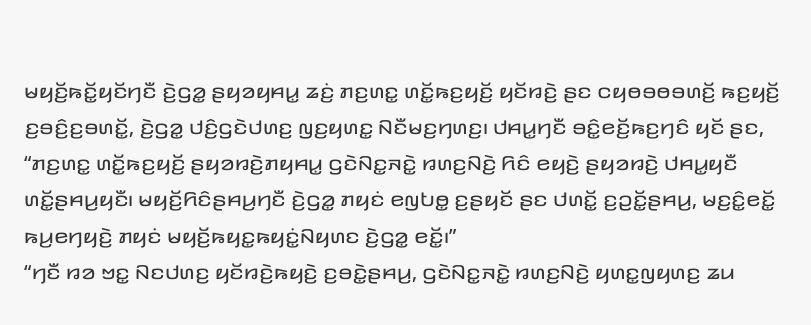ꤗꤟꤢꤩ꤬ꤒꤢꤩ꤭ꤟꤢꤩꤚꤢꤪ ꤢꤧ꤬ꤞꤤ꤭ ꤔꤟꤤꤟꤌꤣ꤭ ꤘꤢꤦ꤬ ꤊꤢ꤬ꤛꤢ꤭ ꤛꤢꤩ꤭ꤒꤢ꤬ꤟꤢꤩ꤬ ꤟꤢꤩꤙꤢꤧ꤬ ꤔꤢ ꤍꤟꤥꤋꤥꤋꤛꤢꤩ꤬ ꤒꤢ꤬ꤟꤢꤩ꤬ ꤢ꤬ꤋꤢꤨ꤬ꤢ꤬ꤋꤛꤢꤩ꤭, ꤢꤧ꤬ꤞꤤ꤭ ꤓꤢꤨ꤬ꤞꤢꤧꤓꤛꤢ꤬ ꤜꤢ꤬ꤟꤛꤢ꤭ ꤡꤢꤪꤗꤢ꤬ꤚꤛꤢ꤬꤯ ꤓꤌꤣ꤭ꤚꤢꤪ ꤋꤢꤨ꤭ꤕꤢꤩ꤬ꤒꤢ꤬ꤚꤢꤨ ꤟꤢꤩ ꤔꤢ,
“ꤊꤢ꤬ꤛꤢ꤭ ꤛꤢꤩ꤭ꤒꤢ꤬ꤟꤢꤩ꤬ ꤔꤟꤤꤙꤢꤧ꤬ꤊꤟꤌꤣ꤭ ꤞꤢꤧꤡꤢ꤭ꤏꤢꤧ꤭ ꤙꤛꤢ꤬ꤡꤢꤧ꤬ ꤖꤢꤨ ꤕꤟꤢꤧ꤬ ꤔꤟꤤꤙꤢꤧ꤬ ꤓꤌꤣ꤭ꤟꤢꤪ ꤛꤢꤩ꤭ꤔꤌꤣ꤬ꤟꤢꤪ꤯ ꤗꤟꤢꤩ꤬ꤖꤢꤨꤔꤌꤣ꤬ꤚꤢꤪ ꤢꤧ꤬ꤞꤤ꤭ ꤊꤟꤢꤦ ꤕꤜꤝꤥ꤭ ꤢ꤬ꤔꤟꤢꤩ ꤔꤢ ꤓꤛꤢꤩ꤭ ꤢ꤬ꤑꤢꤩ꤭ꤔꤌꤣ꤬, ꤗꤢ꤬ꤢꤨ꤭ꤕꤢꤩ꤭ ꤒꤣ꤬ꤕꤚꤟꤢꤧ꤬ ꤊꤟꤢꤦ ꤗꤟꤢꤩ꤬ꤒꤟꤢ꤭ꤒꤟꤢꤦ꤭ꤡꤟꤛꤢ ꤢꤧ꤬ꤞꤤ꤭ ꤕꤢꤩ꤭꤯”
“ꤚꤢꤪ ꤙꤤ ꤠꤢ꤭ ꤡꤢꤓꤛꤢ꤬ ꤟꤢꤩꤙꤢꤧ꤬ꤒꤟꤢꤧ꤬ ꤢ꤬ꤋꤢꤧ꤭ꤔꤌꤣ꤬, ꤞꤢꤧꤡꤢ꤭ꤏꤢꤧ꤭ ꤙꤛꤢ꤬ꤡꤢꤧ꤬ ꤟꤛꤢ꤭ꤜꤟꤛꤢ꤬ ꤘꤣ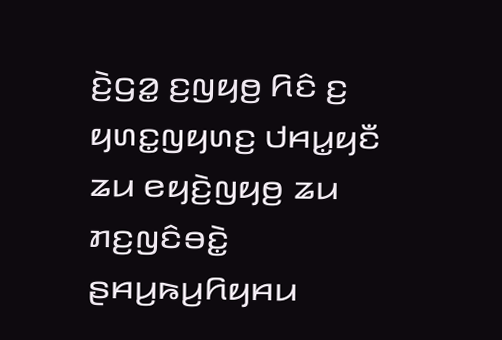ꤢꤧ꤬ꤞꤤ꤭ ꤢ꤬ꤜꤟꤥ꤬ ꤖꤢꤨ ꤢ꤬ ꤟꤛꤢ꤭ꤜꤟꤛꤢ꤬ ꤓꤌꤣ꤭ꤟꤢꤪ ꤘꤣ ꤕꤟꤢꤧ꤬ꤜꤟꤥ꤬ ꤘꤣ ꤊꤢ꤬ꤜꤢꤨꤋꤢꤧ꤭ ꤔꤌꤣ꤬ꤒꤣ꤬ꤖꤟꤌꤣ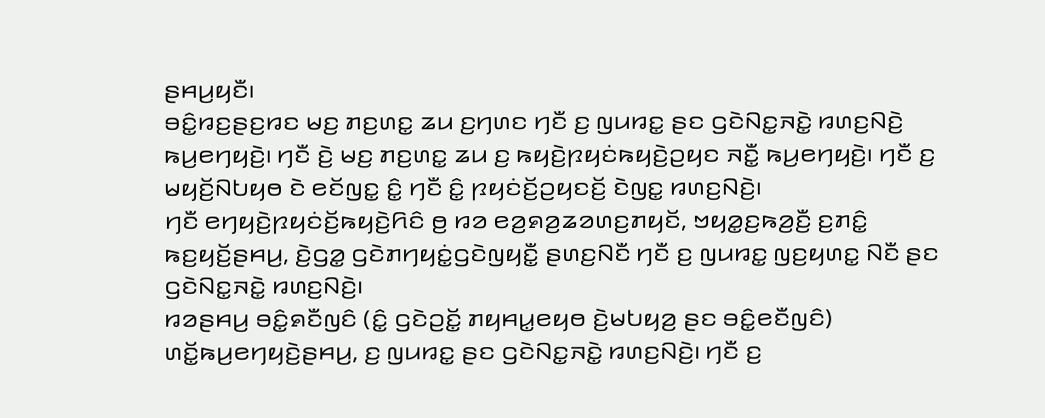ꤔꤌꤣ꤬ꤟꤢꤪ꤯
ꤋꤢꤨ꤭ꤙꤢ꤬ꤔꤢ꤬ꤙꤢ ꤗꤢ꤬ ꤊꤢ꤬ꤛꤢ꤭ ꤘꤣ ꤢ꤬ꤚꤛꤢ ꤚꤢꤪ ꤢ꤬ ꤜꤣꤙꤢ꤭ ꤔꤢ ꤞꤢꤧꤡꤢ꤭ꤏꤢꤧ꤭ ꤙꤛꤢ꤬ꤡꤢꤧ꤬ ꤒꤣ꤬ꤕꤚꤟꤢꤧ꤬꤯ ꤚꤢꤪ ꤢꤧ꤬ ꤗꤢ꤬ ꤊꤢ꤬ꤛꤢ꤭ ꤘꤣ ꤢ꤬ ꤒꤟꤢꤧ꤬ꤐꤟꤢꤦꤒꤟꤢꤧ꤬ꤑꤟꤢ ꤏꤢꤪ꤭ ꤒꤣ꤬ꤕꤚꤟꤢꤧ꤬꤯ ꤚꤢꤪ ꤢ꤬ ꤗꤟꤢꤩ꤬ꤡꤝꤟꤥ ꤢꤧ ꤕꤢꤩꤜꤢ꤭ ꤢꤨ꤭ ꤚꤢꤪ ꤢꤨ꤭ ꤐꤟꤢꤦꤢꤩ꤬ꤑꤟꤢꤢꤩ꤬ ꤢꤧꤜꤢ꤭ ꤙꤛꤢ꤬ꤡꤢꤧ꤬꤯
ꤚꤢꤪ ꤕꤚꤟꤢꤧ꤬ꤐꤟꤢꤦꤢꤩ꤬ꤒꤟꤢꤧ꤬ꤖꤢꤨ ꤥ꤬ ꤙꤤ ꤕꤤ꤬ꤎꤤ꤬ꤘꤤꤛꤢ꤬ꤊꤟꤢꤩ, ꤠꤟꤤ꤭ꤢ꤬ꤒꤤ꤬ꤢꤪ꤬ ꤢ꤬ꤊꤢꤨ꤭ ꤒꤢ꤬ꤟꤢꤩ꤬ꤔꤌꤣ꤬, ꤢꤧ꤬ꤞꤤ꤭ ꤞꤢꤧꤊꤚꤟꤢꤦ꤭ꤞꤢꤧꤜꤟꤢꤪ꤭ ꤔꤛꤢ꤬ꤡꤢꤪ ꤚꤢꤪ ꤢ꤬ ꤜꤣꤙꤢ꤭ ꤜꤢ꤬ꤟꤛꤢ꤭ ꤡꤢꤪ ꤔꤢ ꤞꤢꤧꤡꤢ꤭ꤏꤢꤧ꤭ ꤙꤛꤢ꤬ꤡꤢꤧ꤬꤯
ꤙꤤꤔꤌꤣ꤬ ꤋꤢꤨ꤭ꤎꤢꤪꤜꤢꤨ (ꤢꤨ꤭ ꤞꤢꤧꤑꤢꤩ꤭ ꤊꤟꤌꤣ꤭ꤕꤟꤥ ꤢꤧ꤬ꤗꤝꤟꤤ꤬ ꤔꤢ ꤋꤢꤨ꤭ꤕꤢꤪꤜꤢꤨ) ꤛꤢꤩ꤭ꤒꤣ꤬ꤕꤚꤟꤢꤧ꤬ꤔꤌꤣ꤬, ꤢ꤬ ꤜꤣꤙꤢ꤭ ꤔꤢ ꤞꤢꤧꤡꤢ꤭ꤏꤢꤧ꤭ ꤙꤛꤢ꤬ꤡꤢꤧ꤬꤯ ꤚꤢꤪ ꤢ꤬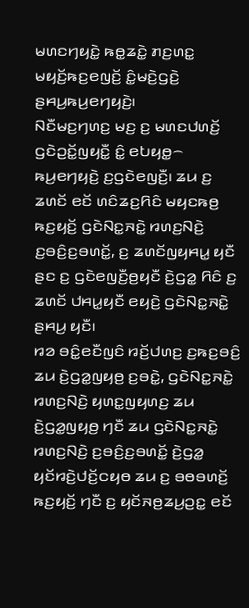ꤗꤛꤢꤚꤟꤢꤧ꤭ ꤒꤥ꤭ꤘꤢꤧ꤭ ꤊꤢ꤬ꤛꤢ꤭ ꤗꤟꤢꤩ꤬ꤒꤢ꤬ꤕꤜꤢꤩ꤬ ꤢꤨ꤭ꤗꤢꤧ꤬ꤞꤢꤧ꤬ ꤔꤌꤣ꤬ꤒꤣ꤬ꤕꤚꤟꤢꤧ꤬꤯
ꤡꤢꤪꤗꤢ꤬ꤚꤛꤢ꤬ ꤗꤢ꤬ ꤢ꤬ ꤗꤛꤢꤓꤛꤢꤩ꤬ ꤞꤢꤧꤑꤢꤩ꤭ꤜꤟꤢꤪ꤭ ꤢꤨ꤭ ꤕꤝꤟꤥ꤭꤮ ꤒꤣ꤬ꤕꤚꤟꤢꤧ꤬ ꤢ꤬ꤞꤢꤧꤕꤜꤢꤪ꤬꤯ ꤘꤣ ꤢ꤬ ꤘꤛꤢꤩ ꤕꤢꤩ ꤛꤢꤨꤘꤢ꤬ꤖꤢꤨ ꤗꤟꤢꤒꤥ꤬ ꤒꤢ꤬ꤟꤢꤩ꤬ ꤞꤢꤧꤡꤢ꤭ꤏꤢꤧ꤭ ꤙꤛꤢ꤬ꤡꤢꤧ꤬ ꤢ꤬ꤋꤢꤨ꤬ꤢ꤬ꤋꤛꤢꤩ꤭, ꤢ꤬ ꤘꤛꤢꤩꤜꤟꤌꤣ꤭ ꤟꤢꤪ ꤔꤢ ꤢ꤬ ꤞꤢꤧꤕꤜꤢꤪ꤬ꤥ꤬ꤟꤢꤪ ꤢꤧ꤬ꤞꤤ꤭ ꤖꤢꤨ ꤢ꤬ ꤘꤛꤢꤩ ꤓꤌꤣ꤭ꤟꤢꤪ ꤕꤟꤢꤧ꤬ ꤞꤢꤧꤡꤢ꤭ꤏꤢꤧ꤭ ꤔꤌꤣ꤬ ꤟꤢꤪ꤯
ꤙꤤ ꤋꤢꤨ꤭ꤕꤢꤪꤜꤢꤨ ꤙꤢꤩ꤬ꤓꤛꤢ꤬ ꤢ꤬ꤒꤢ꤬ꤋꤢꤨ꤬ ꤘꤣ ꤢꤧ꤬ꤞꤤ꤭ꤜꤟꤥ꤬ ꤢ꤬ꤋꤢꤧ꤭, ꤞꤢꤧꤡꤢ꤭ꤏꤢꤧ꤭ ꤙꤛꤢ꤬ꤡꤢꤧ꤬ ꤟꤛꤢ꤭ꤜꤟꤛꤢ꤬ ꤘꤣ ꤢꤧ꤬ꤞꤤ꤭ꤜꤟꤥ꤬ ꤚꤢꤪ ꤘꤣ ꤞꤢꤧꤡꤢ꤭ꤏꤢꤧ꤭ ꤙꤛꤢ꤬ꤡꤢꤧ꤬ ꤢ꤬ꤋꤢꤨ꤬ꤢ꤬ꤋꤛꤢꤩ꤭ ꤢꤧ꤬ꤞꤤ꤭ ꤟꤢꤩꤙꤢꤧ꤬ꤓꤢꤩ꤬ꤍꤟꤥ ꤘꤣ ꤢ꤬ ꤋꤥꤋꤛꤢꤩ꤬ ꤒꤢ꤬ꤟꤢꤩ꤬ ꤚꤢꤪ ꤢ꤬ ꤟꤢꤩꤏꤥ꤬ꤘꤣ꤬ꤑꤢ꤭ ꤕꤢꤩ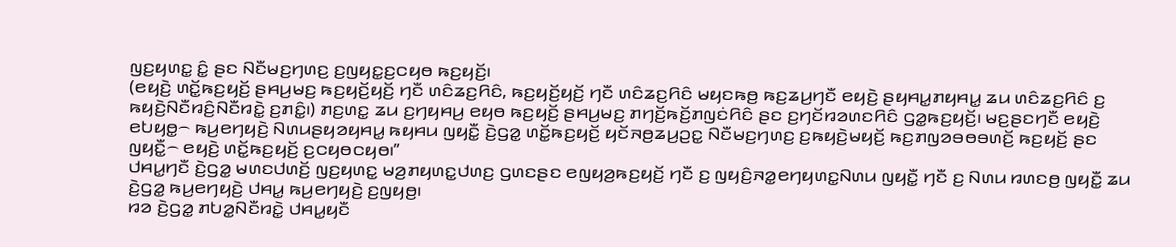ꤜꤢ꤬ꤟꤛꤢ꤭ ꤢꤨ꤭ ꤔꤢ ꤡꤢꤪꤗꤢ꤬ꤚꤛꤢ꤬ ꤢ꤬ꤜꤟꤢ꤭ꤢ꤬ꤍꤟꤥ ꤒꤢ꤬ꤟꤢꤩ꤬꤯
(ꤕꤟꤢꤧ꤬ ꤛꤢꤩ꤭ꤒꤢ꤬ꤟꤢꤩ꤬ ꤔꤌꤣ꤬ꤗꤢ꤬ ꤒꤢ꤬ꤟꤢꤩ꤬ꤟꤢꤩ꤬ ꤚꤢꤪ ꤛꤢꤨꤘꤢ꤬ꤖꤢꤨ, ꤒꤢ꤬ꤟꤢꤩ꤬ꤟꤢꤩ꤬ ꤚꤢꤪ ꤛꤢꤨꤘꤢ꤬ꤖꤢꤨ ꤗꤟꤢꤒꤥ꤬ ꤒꤢ꤬ꤘꤣ꤬ꤚꤢꤪ ꤕꤟꤢꤧ꤬ ꤔꤟꤌꤣ꤭ꤊꤟꤌꤣ꤭ ꤘꤣ ꤛꤢꤨꤘꤢ꤬ꤖꤢꤨ ꤢ꤬ ꤒꤟꤢꤧ꤬ꤡꤢꤪꤙꤢꤨ꤬ꤡꤢꤪꤙꤢꤧ꤭ ꤢ꤬ꤊꤢꤨ꤭꤯) ꤊꤢ꤬ꤛꤢ꤭ ꤘꤣ ꤢ꤬ꤚꤟꤌꤣ꤬ ꤕꤟꤥ ꤒꤢ꤬ꤟꤢꤩ꤬ ꤔꤌꤣ꤬ꤗꤢ꤬ ꤊꤚꤢꤩ꤬ꤒꤢꤩ꤬ꤊꤜꤢꤦꤖꤢꤨ ꤔꤢ ꤢ꤬ꤚꤢꤩꤙꤤꤛꤢꤖꤢꤨ ꤞꤤ꤭ꤒꤢ꤬ꤟꤢꤩ꤬꤯ ꤗꤢ꤬ꤔꤢꤚꤢꤪ ꤕꤟꤢꤧ꤬ ꤕꤝꤟꤥ꤭꤮ ꤒꤣ꤬ꤕꤚꤟꤢꤧ꤬ ꤡꤛꤣꤔꤟꤤꤟꤌꤣ꤭ ꤒꤟꤌꤣ ꤜꤟꤢꤪ꤭ ꤢꤧ꤬ꤞꤤ꤭ ꤛꤢꤩ꤭ꤒꤢ꤬ꤟꤢꤩ꤬ ꤟꤢꤩꤏꤥ꤬ꤘꤣ꤬ꤑꤢ꤭ ꤡꤢꤪꤗꤢ꤬ꤚꤛꤢ꤬ ꤢ꤬ꤒꤟꤢꤧ꤬ꤗꤟꤢꤩ꤬ ꤒꤢ꤬ꤊꤜꤤꤋꤥꤋꤛꤢꤩ꤬ ꤒꤢ꤬ꤟꤢꤩ꤬ ꤔꤢ ꤜꤟꤢꤪ꤭꤮ ꤕꤟꤢꤧ꤬ ꤛꤢꤩ꤭ꤒꤢ꤬ꤟꤢꤩ꤬ ꤢ꤬ꤍꤟꤥꤍꤟꤥ꤯”
ꤓꤌꤣ꤭ꤚꤢꤪ ꤢꤧ꤬ꤞꤤ꤭ ꤗꤛꤢꤓꤛꤢꤩ꤬ ꤜꤢ꤬ꤟꤛꤢ꤭ ꤗꤤ꤬ꤊꤟꤛꤢ꤭ꤓꤛꤢ꤬ ꤞꤛꤢꤔꤢ ꤕꤜꤟꤤ꤬ꤒꤢ꤬ꤟꤢꤩ꤬ ꤚꤢꤪ ꤢ꤬ ꤜꤟꤢꤨ꤬ꤏꤤ꤭ꤕꤚꤟꤛꤢ꤭ꤡꤛꤣ ꤜꤟꤢꤪ꤭ ꤚꤢꤪ ꤢ꤬ ꤡꤛꤣ ꤙꤛꤢꤥ꤬ ꤜꤟꤢꤪ꤭ ꤘꤣ ꤢꤧ꤬ꤞꤤ꤭ ꤒꤣ꤬ꤕꤚꤟꤢꤧ꤬ ꤓꤌꤣ꤭ ꤒꤣ꤬ꤕꤚꤟꤢꤧ꤬ ꤢ꤬ꤜꤟꤥ꤬꤯
ꤙꤤ ꤢꤧ꤬ꤞꤤ꤭ ꤊꤝꤤ꤭ꤡꤢꤪꤙꤢꤧ꤭ ꤓꤌꤣ꤭ꤟꤢꤪ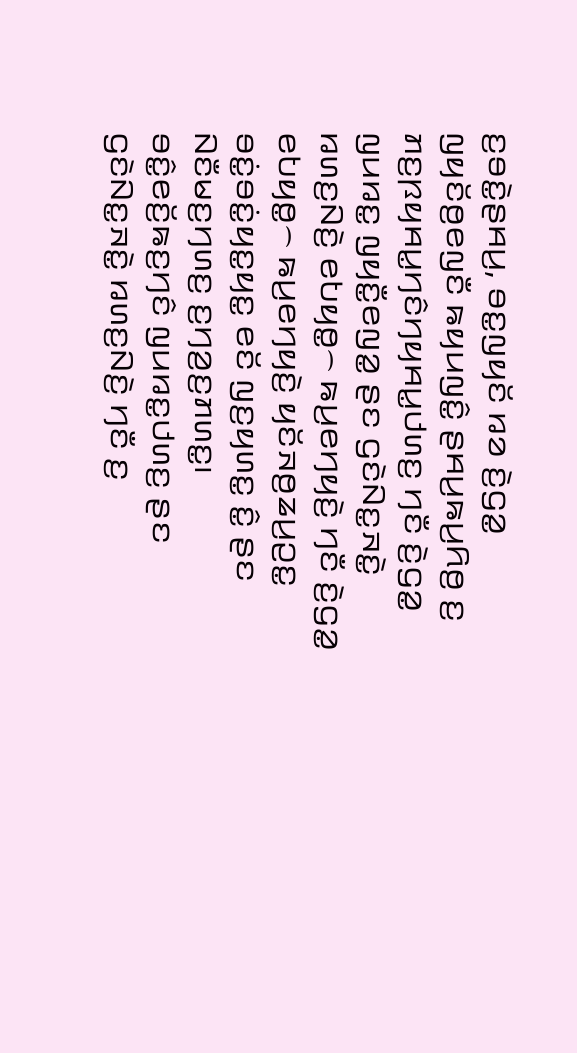ꤢ꤬ꤋꤢꤧ꤭ꤔꤌꤣ꤬, ꤋꤢ꤭ꤜꤟꤢꤩ ꤙꤤ ꤢꤧ꤬ꤞꤤ꤭ ꤜꤟꤢꤩꤥ꤬ꤕꤜꤢꤪ ꤒꤟꤣꤜꤢꤨ꤭ ꤔꤌꤣ꤬ꤒꤣ꤬ꤖꤥ꤬ ꤢ꤬ ꤊꤢ꤬ꤐꤟꤌꤣ꤭ꤚꤢꤨꤚꤟꤌꤣ꤭ꤓꤛꤢ꤬ ꤚꤢꤪ ꤢꤧ꤬ꤞꤤ꤭ ꤜꤣꤙꤢ꤭ ꤜꤟꤢꤪ꤭ꤕꤜꤤ꤭ ꤔꤢ ꤞꤢꤧꤡꤢ꤭ꤏꤢꤧ꤭ ꤙꤛꤢ꤬ꤡꤢꤧ꤬ ꤕꤝꤟꤥ꤭꤮ ꤒꤣ꤬ꤕꤚꤟꤢꤧ꤬ ꤚꤢꤪ ꤢꤧ꤬ꤞꤤ꤭ ꤕꤝꤟꤥ꤭꤮ ꤒꤣ꤬ꤕꤚꤟꤢꤧ꤬ ꤟꤢꤩꤏꤥ꤬ꤘꤣ꤬ꤑꤢ꤭ ꤋꤢꤦ꤭ꤋꤢꤦ꤭ꤟꤢ꤭ꤟꤢ꤭ ꤕꤢꤩ ꤜꤢ꤬ꤟꤛꤢ꤭ ꤢꤨ꤭ ꤔꤢ ꤡꤢꤪꤗꤢ꤬ꤚꤛꤢ꤬ ꤢ꤬ꤚꤤ꤬ꤢ꤬ꤊꤛꤢ꤭꤯
ꤋꤢꤨ꤭ꤕꤢꤩ꤬ꤒꤢ꤬ꤚꤢꤨ ꤜꤣꤙꤢ꤭ꤓꤛꤢ꤬ ꤔꤢ ꤞꤢꤧꤡꤢ꤭ꤏꤢꤧ꤭ ꤙꤛꤢ꤬ꤡꤢꤧ꤬ ꤚꤢꤪ ꤢ꤬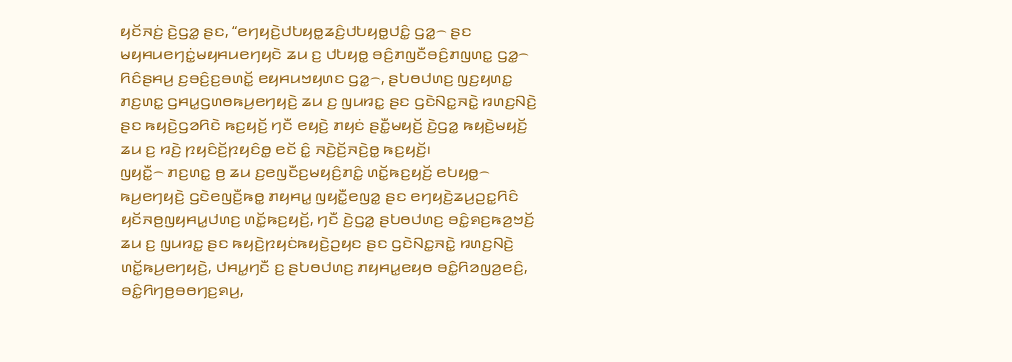ꤟꤢꤩꤏꤢꤦ꤬ ꤢꤧ꤬ꤞꤤ꤭ ꤔꤢ, “ꤕꤚꤟꤢꤧ꤬ꤓꤝꤟꤥ꤭ꤘꤢꤨ꤬ꤓꤝꤟꤥ꤭ꤓꤢꤨ꤭ ꤞꤤ꤭꤮ ꤔꤢ ꤗꤟꤌꤣꤕꤚꤢꤦ꤭ꤗꤟꤌꤣꤕꤚꤟꤢꤧ ꤘꤣ ꤢ꤬ ꤓꤝꤟꤥ꤭ ꤋꤢꤨ꤬ꤊꤜꤢꤪꤋꤢꤨ꤬ꤊꤜꤛꤢ꤭ ꤞꤤ꤭꤮
ꤖꤢꤨꤔꤌꤣ꤬ ꤢ꤬ꤋꤢꤨ꤬ꤢ꤬ꤋꤛꤢꤩ꤭ ꤕꤟꤌꤣꤠꤟꤛꤢ ꤞꤤ꤭꤮, ꤔꤝꤥꤓꤛꤢ꤬ ꤜꤢ꤬ꤟꤛꤢ꤭ ꤊꤢ꤬ꤛꤢ꤭ ꤞꤌꤣ꤭ꤞꤛꤥꤒꤣ꤬ꤕꤚꤟꤢꤧ꤬ ꤘꤣ ꤢ꤬ ꤜꤣꤙꤢ꤭ ꤔꤢ ꤞꤢꤧꤡꤢ꤭ꤏꤢꤧ꤭ ꤙꤛꤢ꤬ꤡꤢꤧ꤬ ꤔꤢ ꤒꤟꤢꤧ꤬ꤞꤤꤖꤢꤧ ꤒꤢ꤬ꤟꤢꤩ꤬ ꤚꤢꤪ ꤕꤟꤢꤧ꤬ ꤊꤟꤢꤦ ꤔꤢꤪ꤭ꤗꤟꤢꤩ꤬ ꤢꤧ꤬ꤞꤤ꤭ ꤒꤟꤢꤧ꤬ꤗꤟꤢꤩ꤬ ꤘꤣ ꤢ꤬ ꤙꤢꤧ꤬ ꤐꤟꤢꤨꤢꤩ꤬ꤐꤟꤢꤨꤥ꤭ ꤕꤢꤩ ꤢꤨ꤭ ꤏꤢꤧ꤬ꤢꤩ꤬ꤏꤢꤧ꤬ꤥ꤭ ꤒꤢ꤬ꤟꤢꤩ꤬꤯
ꤜꤟꤢꤪ꤭꤮ ꤊꤢ꤬ꤛꤢ꤭ ꤥ꤬ ꤘꤣ ꤢ꤬ꤕꤜꤢꤪꤢ꤬ꤗꤟꤢꤨ꤬ꤊꤢꤨ꤭ ꤛꤢꤩ꤭ꤒꤢ꤬ꤟꤢꤩ꤬ ꤕꤝꤟꤥ꤭꤮ ꤒꤣ꤬ꤕꤚꤟꤢꤧ꤬ ꤞꤢꤧꤕꤜꤢꤪ꤬ꤒꤥ꤭ ꤊꤟꤌꤣ꤭ ꤜꤟꤢꤪ꤭ꤕꤜꤤ꤭ ꤔꤢ ꤕꤚꤟꤢꤧ꤬ꤘꤣ꤬ꤑꤢ꤭ꤖꤢꤨ ꤟꤢꤩꤏꤥ꤬ꤜꤟꤌꤣ꤭ꤓꤛꤢ꤬ ꤛꤢꤩ꤭ꤒꤢ꤬ꤟꤢꤩ꤬, ꤚꤢꤪ ꤢꤧ꤬ꤞꤤ꤭ ꤔꤝꤥꤓꤛꤢ꤬ ꤋꤢꤨ꤭ꤎꤢ꤬ꤒꤤ꤬ꤠꤢꤩ꤬ ꤘꤣ ꤢ꤬ ꤜꤣꤙꤢ꤭ ꤔꤢ ꤒꤟꤢꤧ꤬ꤐꤟꤢꤦꤒꤟꤢꤧ꤬ꤑꤟꤢ ꤔꤢ ꤞꤢꤧꤡꤢ꤭ꤏꤢꤧ꤭ ꤙꤛꤢ꤬ꤡꤢꤧ꤬ ꤛꤢꤩ꤭ꤒꤣ꤬ꤕꤚꤟꤢꤧ꤬, ꤓꤌꤣ꤭ꤚꤢꤪ ꤢ꤬ ꤔꤝꤥꤓꤛꤢ꤬ ꤊꤟꤌꤣ꤭ꤕꤟꤥ ꤋꤢꤨ꤭ꤖꤤꤜꤤ꤬ꤕꤢꤨ꤬, ꤋꤢꤨ꤭ꤖꤚꤥ꤬ꤋꤥꤚꤢ꤬ꤎꤣ꤬,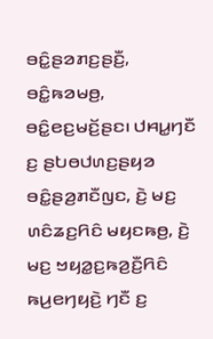ꤋꤢꤨ꤭ꤔꤤꤊꤢ꤬ꤔꤢꤪ꤬, ꤋꤢꤨ꤭ꤒꤤꤗꤥ꤬, ꤋꤢꤨ꤭ꤕꤢ꤬ꤗꤢꤩ꤬ꤔꤢ꤯ ꤓꤌꤣ꤭ꤚꤢꤪ ꤢ꤬ ꤔꤝꤥꤓꤛꤢ꤬ꤔꤟꤤ ꤋꤢꤨ꤭ꤔꤤ꤬ꤊꤢꤪꤜꤢ, ꤢꤧ꤬ ꤗꤢ꤬ ꤛꤢꤨꤘꤢ꤬ꤖꤢꤨ ꤗꤟꤢꤒꤥ꤬, ꤢꤧ꤬ ꤗꤢ꤬ ꤠꤟꤤ꤭ꤢ꤬ꤒꤤ꤬ꤢꤪ꤬ꤖꤢꤨ ꤒꤣ꤬ꤕꤚꤟꤢꤧ꤬ ꤚꤢꤪ ꤢ꤬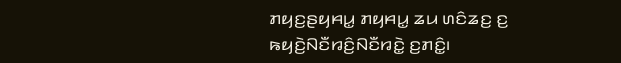ꤊꤟꤢ꤬ꤔꤟꤌꤣ꤭ ꤊꤟꤌꤣ꤭ ꤘꤣ ꤛꤢꤨꤘꤢ꤬ ꤢ꤬ ꤒꤟꤢꤧ꤬ꤡꤢꤪꤙꤢꤨ꤬ꤡꤢꤪꤙꤢꤧ꤭ ꤢ꤬ꤊꤢꤨ꤭꤯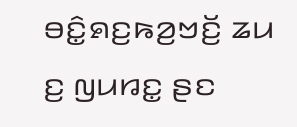ꤋꤢꤨ꤭ꤎꤢ꤬ꤒꤤ꤬ꤠꤢꤩ꤬ ꤘꤣ ꤢ꤬ ꤜꤣꤙꤢ꤭ ꤔꤢ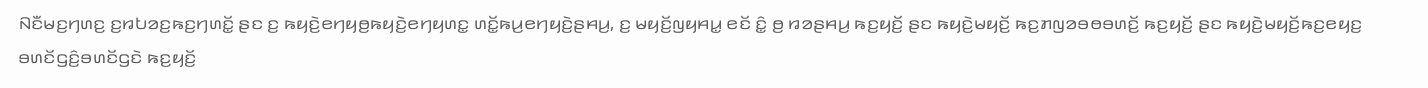ꤡꤢꤪꤗꤢ꤬ꤚꤛꤢ꤬ ꤢ꤬ꤙꤝꤤꤢ꤬ꤒꤢ꤬ꤚꤛꤢꤩ꤭ ꤔꤢ ꤢ꤬ ꤒꤟꤢꤧ꤬ꤕꤚꤟꤥ꤬ꤒꤟꤢꤧ꤬ꤕꤚꤟꤛꤢ꤭ ꤛꤢꤩ꤭ꤒꤣ꤬ꤕꤚꤟꤢꤧ꤬ꤔꤌꤣ꤬, ꤢ꤬ ꤗꤟꤢꤩ꤬ꤜꤟꤌꤣ꤭ ꤕꤢꤩ ꤢꤨ꤭ ꤥ꤬ ꤙꤤꤔꤌꤣ꤬ ꤒꤢ꤬ꤟꤢꤩ꤬ ꤔꤢ ꤒꤟꤢꤧ꤬ꤗꤟꤢꤩ꤬ ꤒꤢ꤬ꤊꤜꤤꤋꤥꤋꤛꤢꤩ꤬ ꤒꤢ꤬ꤟꤢꤩ꤬ ꤔꤢ ꤒꤟꤢꤧ꤬ꤗꤟꤢꤩ꤬ꤒꤢ꤬ꤕꤟꤢ꤬ ꤋꤛꤢꤩꤞꤢꤨ꤬ꤋꤛꤢꤩꤞꤢꤧ ꤒꤢ꤬ꤟꤢꤩ꤬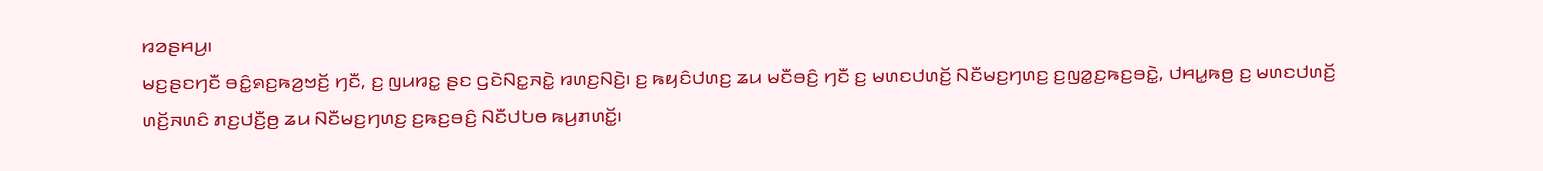ꤙꤤꤔꤌꤣ꤬꤯
ꤗꤢ꤬ꤔꤢꤚꤢꤪ ꤋꤢꤨ꤭ꤎꤢ꤬ꤒꤤ꤬ꤠꤢꤩ꤬ ꤚꤢꤪ, ꤢ꤬ ꤜꤣꤙꤢ꤭ ꤔꤢ ꤞꤢꤧꤡꤢ꤭ꤏꤢꤧ꤭ ꤙꤛꤢ꤬ꤡꤢꤧ꤬꤯ ꤢ꤬ ꤒꤟꤢꤨꤓꤛꤢ꤬ ꤘꤣ ꤗꤢꤪꤋꤢꤨ꤬ ꤚꤢꤪ ꤢ꤬ ꤗꤛꤢꤓꤛꤢꤩ꤬ ꤡꤢꤪꤗꤢ꤬ꤚꤛꤢ꤬ ꤢ꤬ꤜꤤ꤭ꤢ꤬ꤒꤢ꤬ꤋꤢꤧ꤭, ꤓꤌꤣ꤭ꤒꤥ꤬ ꤢ꤬ ꤗꤛꤢꤓꤛꤢꤩ꤬ ꤛꤢꤩ꤬ꤏꤛꤢꤨ ꤊꤢ꤬ꤓꤢꤪ꤬ꤥ꤬ ꤘꤣ ꤡꤢꤪꤗꤢ꤬ꤚꤛꤢ꤬ ꤢ꤬ꤒꤢ꤬ꤋꤢꤨ꤬ ꤡꤢꤪꤓꤝꤥ ꤒꤣ꤬ꤊꤛꤢꤩ꤭꤯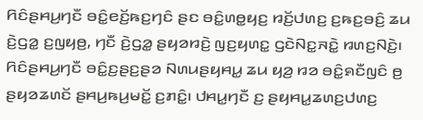ꤖꤢꤨꤔꤌꤣ꤬ꤚꤢꤪ ꤋꤢꤨ꤭ꤕꤢꤩ꤬ꤒꤢ꤬ꤚꤢꤨ ꤔꤢ ꤋꤢꤨ꤭ꤛꤥ꤭ꤟꤢ꤬ ꤙꤢꤩ꤬ꤓꤛꤢ꤬ ꤢ꤬ꤒꤢ꤬ꤋꤢꤨ꤬ ꤘꤣ ꤢꤧ꤬ꤞꤤ꤭ ꤢ꤬ꤜꤟꤥ꤬, ꤚꤢꤪ ꤢꤧ꤬ꤞꤤ꤭ ꤔꤟꤤꤙꤢꤧ꤬ ꤜꤢ꤬ꤟꤛꤢ꤭ ꤞꤢꤧꤡꤢ꤭ꤏꤢꤧ꤭ ꤙꤛꤢ꤬ꤡꤢꤧ꤬꤯
ꤖꤢꤨꤔꤌꤣ꤬ꤚꤢꤪ ꤋꤢꤨ꤭ꤢ꤬ꤔꤢ꤬ꤔꤤ ꤡꤛꤣꤔꤟꤌꤣ꤭ ꤘꤣ ꤟꤤ꤬ ꤙꤤ ꤋꤢꤨ꤭ꤎꤢꤪꤜꤢꤨ ꤥ꤬ ꤔꤟꤤꤘꤛꤢꤩ ꤔꤌꤣ꤬ꤒꤣ꤬ꤗꤢꤩ꤭ ꤢ꤬ꤊꤢꤨ꤭꤯ ꤓꤌꤣ꤭ꤚꤢꤪ ꤢ꤬ ꤔꤟꤌꤣ꤭ꤘꤛꤢ꤬ꤓꤛꤢ꤬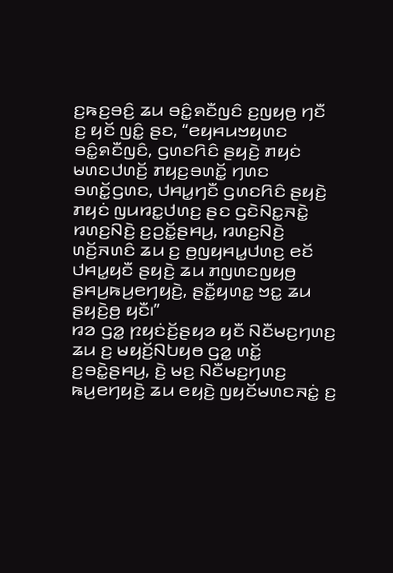ꤢ꤬ꤒꤢ꤬ꤋꤢꤨ꤬ ꤘꤣ ꤋꤢꤨ꤭ꤎꤢꤪꤜꤢꤨ ꤢ꤬ꤜꤟꤥ꤬ ꤚꤢꤪ ꤢ꤬ ꤟꤢꤩ ꤜꤢꤨ꤭ ꤔꤢ, “ꤕꤟꤌꤣꤠꤟꤛꤢ ꤋꤢꤨ꤭ꤎꤢꤪꤜꤢꤨ, ꤞꤛꤢꤖꤢꤨ ꤔꤟꤢꤧ꤬ ꤊꤟꤢꤦ ꤗꤛꤢꤓꤛꤢꤩ꤬ ꤊꤟꤢ꤬ꤋꤛꤢꤩ꤭ ꤚꤛꤢ ꤋꤛꤢꤩ꤭ꤞꤛꤢ, ꤓꤌꤣ꤭ꤚꤢꤪ ꤞꤛꤢꤖꤢꤨ ꤔꤟꤢꤧ꤬ ꤊꤟꤢꤦ ꤜꤣꤙꤢ꤭ꤓꤛꤢ꤬ ꤔꤢ ꤞꤢꤧꤡꤢ꤭ꤏꤢꤧ꤭ ꤙꤛꤢ꤬ꤡꤢꤧ꤬ ꤢ꤬ꤑꤢꤩ꤭ꤔꤌꤣ꤬, ꤙꤛꤢ꤬ꤡꤢꤧ꤬ ꤛꤢꤩ꤬ꤏꤛꤢꤨ ꤘꤣ ꤢ꤬ ꤥ꤬ꤜꤟꤌꤣ꤭ꤓꤛꤢ꤬ ꤕꤢꤩ ꤓꤌꤣ꤭ꤟꤢꤪ ꤔꤟꤢꤧ꤬ ꤘꤣ ꤊꤜꤛꤢꤜꤟꤥ꤬ ꤔꤌꤣ꤬ꤒꤣ꤬ꤕꤚꤟꤢꤧ꤬, ꤔꤢꤪ꤭ꤟꤛꤢ꤭ ꤠꤢ꤭ ꤘꤣ ꤔꤟꤢꤧ꤬ꤥ꤬ ꤟꤢꤪ꤯”
ꤙꤤ ꤞꤤ꤭ ꤐꤟꤢꤦꤢꤩ꤬ꤔꤟꤤ ꤟꤢꤪ ꤡꤢꤪꤗꤢ꤬ꤚꤛꤢ꤬ ꤘꤣ ꤢ꤬ ꤗꤟꤢꤩ꤬ꤡꤝꤟꤥ ꤞꤤ꤭ ꤛꤢꤩ꤭ ꤢ꤬ꤋꤢꤧ꤭ꤔꤌꤣ꤬, ꤢꤧ꤬ ꤗꤢ꤬ ꤡꤢꤪꤗꤢ꤬ꤚꤛꤢ꤬ ꤒꤣ꤬ꤕꤚꤟꤢꤧ꤬ ꤘꤣ ꤕꤟꤢꤧ꤬ ꤜꤟꤢꤩꤗꤛꤢꤏꤢꤦ꤭ ꤢ꤬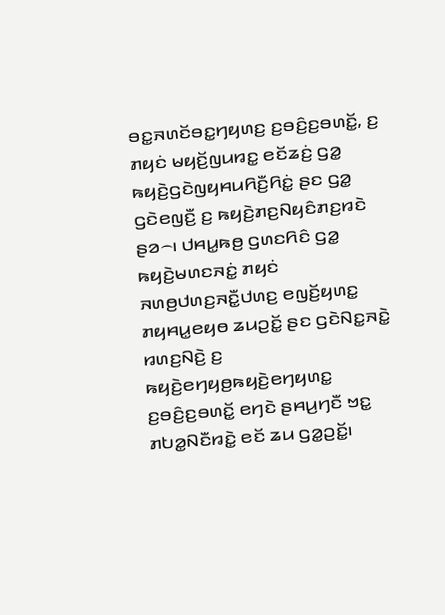ꤋꤢ꤭ꤏꤛꤢꤩꤋꤢ꤭ꤚꤟꤛꤢ꤬ ꤢ꤬ꤋꤢꤨ꤬ꤢ꤬ꤋꤛꤢꤩ꤭, ꤢ꤬ ꤊꤟꤢꤦ ꤗꤟꤢꤩ꤬ꤜꤣꤙꤢ꤭ ꤕꤢꤩꤘꤢꤦ꤬ ꤞꤤ꤭ ꤒꤟꤢꤧ꤬ꤞꤢꤧꤜꤟꤌꤣꤖꤢꤪ꤬ꤖꤢꤦ꤭ ꤔꤢ ꤞꤤ꤭ ꤞꤢꤧꤕꤜꤢꤪ꤬ ꤢ꤬ ꤒꤟꤢꤧ꤬ꤊꤢ꤬ꤡꤟꤢꤨꤊꤢ꤬ꤙꤢꤧ ꤔꤤ꤮꤯ ꤓꤌꤣ꤭ꤒꤥ꤬ ꤞꤛꤢꤖꤢꤨ ꤞꤤ꤭ ꤒꤟꤢꤧ꤬ꤗꤛꤢꤏꤢꤦ꤭ ꤊꤟꤢꤦ ꤏꤛꤥ꤬ꤓꤛꤢ꤬ꤏꤢꤪ꤭ꤓꤛꤢ꤬ ꤕꤜꤢꤩ꤬ꤟꤛꤢ꤭ ꤊꤟꤌꤣ꤭ꤕꤟꤥ ꤘꤣꤑꤢꤩ꤭ ꤔꤢ ꤞꤢꤧꤡꤢ꤭ꤏꤢꤧ꤭ ꤙꤛꤢ꤬ꤡꤢꤧ꤬ ꤢ꤬ ꤒꤟꤢꤧ꤬ꤕꤚꤟꤥ꤬ꤒꤟꤢꤧ꤬ꤕꤚꤟꤛꤢ꤭ ꤢ꤬ꤋꤢꤨ꤬ꤢ꤬ꤋꤛꤢꤩ꤭ ꤕꤚꤢꤧ ꤔꤌꤣ꤬ꤚꤢꤪ ꤠꤢ꤭ ꤊꤝꤤ꤭ꤡꤢꤪꤙꤢꤧ꤭ ꤕꤢꤩ ꤘꤣ ꤞꤤ꤭ꤑꤢꤩ꤭꤯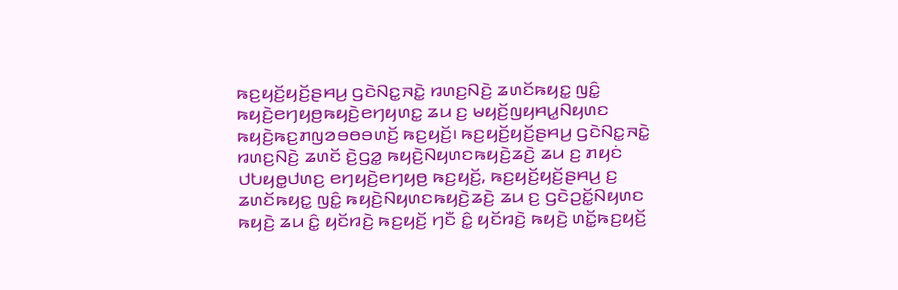ꤒꤢ꤬ꤟꤢꤩ꤬ꤟꤢꤩ꤬ꤔꤌꤣ꤬ ꤞꤢꤧꤡꤢ꤭ꤏꤢꤧ꤭ ꤙꤛꤢ꤬ꤡꤢꤧ꤬ ꤘꤛꤢꤩꤒꤟꤢ꤭ ꤜꤢꤨ꤭ ꤒꤟꤢꤧ꤬ꤕꤚꤟꤥ꤬ꤒꤟꤢꤧ꤬ꤕꤚꤟꤛꤢ꤭ ꤘꤣ ꤢ꤬ ꤗꤟꤢꤩ꤬ꤜꤟꤌꤣ꤭ꤡꤟꤛꤢ ꤒꤟꤢꤧ꤬ꤒꤢ꤬ꤊꤜꤤꤋꤥꤋꤛꤢꤩ꤬ ꤒꤢ꤬ꤟꤢꤩ꤬꤯ ꤒꤢ꤬ꤟꤢꤩ꤬ꤟꤢꤩ꤬ꤔꤌꤣ꤬ ꤞꤢꤧꤡꤢ꤭ꤏꤢꤧ꤭ ꤙꤛꤢ꤬ꤡꤢꤧ꤬ ꤘꤛꤢꤩ ꤢꤧ꤬ꤞꤤ꤭ ꤒꤟꤢꤧ꤬ꤡꤟꤛꤢꤒꤟꤢꤧ꤬ꤘꤢꤧ꤬ ꤘꤣ ꤢ꤬ ꤊꤟꤢꤦ ꤓꤝꤟꤥ꤭ꤓꤛꤢ꤬ ꤕꤚꤟꤢꤧ꤬ꤕꤚꤟꤥ꤬ ꤒꤢ꤬ꤟꤢꤩ꤬, ꤒꤢ꤬ꤟꤢꤩ꤬ꤟꤢꤩ꤬ꤔꤌꤣ꤬ ꤢ꤬ ꤘꤛꤢꤩꤒꤟꤢ꤭ ꤜꤢꤨ꤭ ꤒꤟꤢꤧ꤬ꤡꤟꤛꤢꤒꤟꤢꤧ꤬ꤘꤢꤧ꤬ ꤘꤣ ꤢ꤬ ꤞꤢꤧꤑꤢꤩ꤭ꤡꤟꤛꤢ ꤒꤟꤢꤧ꤬ ꤘꤣ ꤢꤨ꤭ ꤟꤢꤩꤙꤢꤧ꤬ ꤒꤢ꤬ꤟꤢꤩ꤬ ꤚꤢꤪ ꤢꤨ꤭ ꤟꤢꤩꤙꤢꤧ꤬ ꤒꤟꤢꤧ꤬ ꤛꤢꤩ꤭ꤒꤢ꤬ꤟꤢꤩ꤬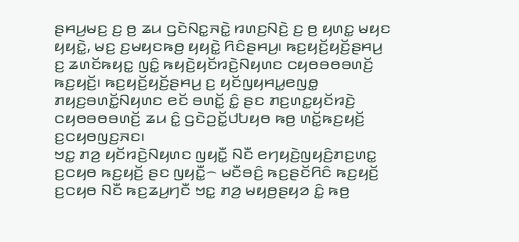ꤔꤌꤣ꤬ꤗꤢ꤬ ꤢ꤬ ꤥ꤬ ꤘꤣ ꤞꤢꤧꤡꤢ꤭ꤏꤢꤧ꤭ ꤙꤛꤢ꤬ꤡꤢꤧ꤬ ꤢ꤬ ꤥ꤬ ꤟꤛꤢ꤭ ꤗꤟꤢ ꤟꤟꤢꤧ꤭, ꤗꤢ꤬ ꤢ꤬ꤗꤟꤢꤒꤥ꤬ ꤟꤟꤢꤧ꤭ ꤖꤢꤨꤔꤌꤣ꤬꤯ ꤒꤢ꤬ꤟꤢꤩ꤬ꤟꤢꤩ꤬ꤔꤌꤣ꤬ ꤢ꤬ ꤘꤛꤢꤩꤒꤟꤢ꤭ ꤜꤢꤨ꤭ ꤒꤟꤢꤧ꤬ꤟꤢꤩꤙꤢꤧ꤬ꤡꤟꤛꤢ ꤍꤟꤥꤋꤥꤋꤛꤢꤩ꤬ ꤒꤢ꤬ꤟꤢꤩ꤬꤯ ꤒꤢ꤬ꤟꤢꤩ꤬ꤟꤢꤩ꤬ꤔꤌꤣ꤬ ꤢ꤬ ꤟꤢꤩꤜꤟꤌꤣ꤭ꤕꤜꤥ꤭ ꤊꤟꤢ꤬ꤋꤛꤢꤩ꤭ꤡꤟꤛꤢ ꤕꤢꤩ ꤋꤛꤢꤩ꤭ ꤢꤨ꤭ ꤔꤢ ꤊꤢ꤬ꤛꤢ꤭ꤟꤢꤩꤙꤢꤧ꤬ ꤍꤟꤥꤋꤥꤋꤛꤢꤩ꤬ ꤘꤣ ꤢꤨ꤭ ꤞꤢꤧꤑꤢꤩ꤭ꤓꤝꤟꤥ ꤒꤥ꤬ ꤛꤢꤩ꤭ꤒꤢ꤬ꤟꤢꤩ꤬ ꤢ꤬ꤍꤟꤥꤜꤢ꤬ꤏꤢ꤯
ꤠꤢ꤭ ꤊꤤ꤬ ꤟꤢꤩꤙꤢꤧ꤬ꤡꤟꤛꤢ ꤜꤟꤢꤪ꤭ ꤡꤢꤪ ꤕꤚꤟꤢꤧ꤬ꤜꤟꤢꤨ꤬ꤊꤢ꤬ꤛꤢ꤭ ꤢ꤬ꤍꤟꤥ ꤒꤢ꤬ꤟꤢꤩ꤬ ꤔꤢ ꤜꤟꤢꤪ꤭꤮ ꤗꤢꤪꤋꤢꤨ꤬ ꤒꤢ꤬ꤔꤢꤩꤖꤢꤨ ꤒꤢ꤬ꤟꤢꤩ꤬ ꤢ꤬ꤍꤟꤥ ꤡꤢꤪ ꤒꤢ꤬ꤘꤣ꤬ꤚꤢꤪ ꤠꤢ꤭ ꤊꤤ꤬ ꤗꤟꤥ꤬ꤔꤟꤤ ꤢꤨ꤭ ꤒꤥ꤬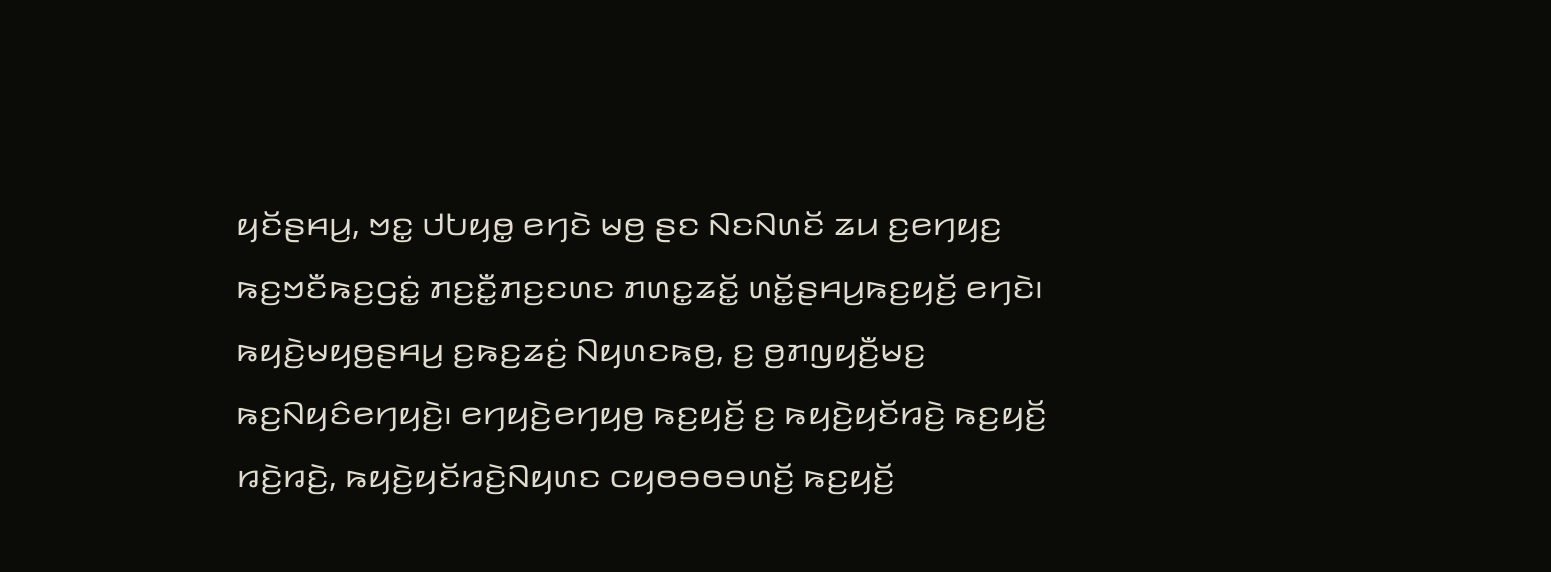ꤟꤢꤩꤔꤌꤣ꤬, ꤠꤢ꤭ ꤓꤝꤟꤥ꤭ ꤕꤚꤢꤧ ꤗꤥ꤬ ꤔꤢ ꤡꤢꤡꤛꤢꤩ ꤘꤣ ꤢ꤬ꤕꤚꤟꤢ꤬ ꤒꤢ꤬ꤠꤢꤪꤒꤢ꤬ꤞꤢꤦ꤭ ꤊꤢ꤬ꤢꤪ꤭ꤊꤢ꤬ꤢꤛꤢ ꤊꤛꤢ꤭ꤘꤢꤩ꤭ ꤛꤢꤩ꤭ꤔꤌꤣ꤬ꤒꤢ꤬ꤟꤢꤩ꤬ ꤕꤚꤢꤧ꤯
ꤒꤟꤢꤧ꤬ꤗꤟꤥ꤬ꤔꤌꤣ꤬ ꤢ꤬ꤒꤢ꤬ꤘꤢꤦ꤬ ꤡꤟꤛꤢꤒꤥ꤬, ꤢ꤬ ꤥ꤬ꤊꤜꤟꤢꤪ꤬ꤗꤢ꤬ ꤒꤢ꤬ꤡꤟꤢꤨꤕꤚꤟꤢꤧ꤬꤯ ꤕꤚꤟꤢꤧ꤬ꤕꤚꤟꤥ꤬ ꤒꤢ꤬ꤟꤢꤩ꤬ ꤢ꤬ ꤒꤟꤢꤧ꤬ꤟꤢꤩꤙꤢꤧ꤬ ꤒꤢ꤬ꤟꤢꤩ꤬ ꤙꤢꤧ꤬ꤙꤢꤧ꤬, ꤒꤟꤢꤧ꤬ꤟꤢꤩꤙꤢꤧ꤬ꤡꤟꤛꤢ ꤍꤟꤥꤋꤥꤋꤛꤢꤩ꤬ ꤒꤢ꤬ꤟꤢꤩ꤬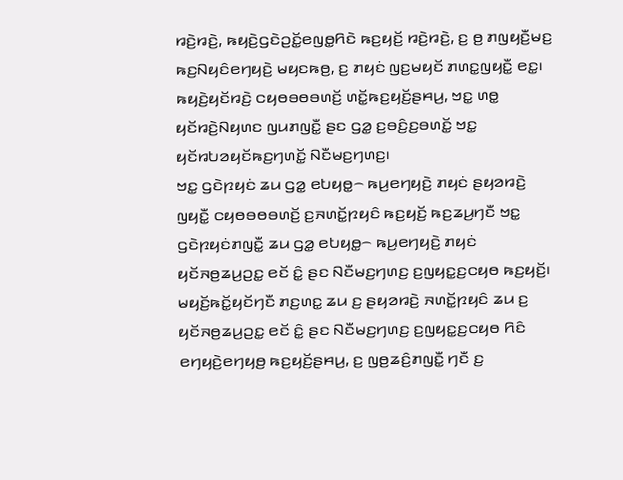ꤙꤢꤧ꤬ꤙꤢꤧ꤬, ꤒꤟꤢꤧ꤬ꤞꤢꤧꤑꤢꤩ꤭ꤕꤜꤥ꤭ꤖꤢꤧ ꤒꤢ꤬ꤟꤢꤩ꤬ ꤙꤢꤧ꤬ꤙꤢꤧ꤬, ꤢ꤬ ꤥ꤬ ꤊꤜꤟꤢꤪ꤬ꤗꤢ꤬ ꤒꤢ꤬ꤡꤟꤢꤨꤕꤚꤟꤢꤧ꤬ ꤗꤟꤢꤒꤥ꤬, ꤢ꤬ ꤊꤟꤢꤦ ꤜꤢ꤬ꤗꤟꤢꤩ ꤊꤛꤢ꤭ꤜꤟꤢꤪ꤭ ꤕꤢ꤭꤯
ꤒꤟꤢꤧ꤬ꤟꤢꤩꤙꤢꤧ꤬ ꤍꤟꤥꤋꤥꤋꤛꤢꤩ꤬ ꤛꤢꤩ꤭ꤒꤢ꤬ꤟꤢꤩ꤬ꤔꤌꤣ꤬, ꤠꤢ꤭ ꤛꤥ꤭ ꤟꤢꤩꤙꤢꤧ꤬ꤡꤟꤛꤢ ꤜꤣꤊꤜꤢꤪ꤭ ꤔꤢ ꤞꤤ꤭ ꤢ꤬ꤋꤢꤨ꤬ꤢ꤬ꤋꤛꤢꤩ꤭ ꤠꤢ꤭ ꤟꤢꤩꤙꤝꤤꤟꤢꤩꤒꤢ꤬ꤚꤛꤢꤩ꤭ ꤡꤢꤪꤗꤢ꤬ꤚꤛꤢ꤬꤯
ꤠꤢ꤭ ꤞꤢꤧꤐꤟꤢꤦ ꤘꤣ ꤞꤤ꤭ ꤕꤝꤟꤥ꤭꤮ ꤒꤣ꤬ꤕꤚꤟꤢꤧ꤬ ꤊꤟꤢꤦ ꤔꤟꤤꤙꤢꤧ꤬ ꤜꤟꤢꤪ꤭ ꤍꤟꤥꤋꤥꤋꤛꤢꤩ꤬ ꤢ꤬ꤏꤛꤢꤩ꤭ꤐꤟꤢꤨ ꤒꤢ꤬ꤟꤢꤩ꤬ ꤒꤢ꤬ꤘꤣ꤬ꤚꤢꤪ ꤠꤢ꤭ ꤞꤢꤧꤐꤟꤢꤦꤊꤜꤢꤪ꤭ ꤘꤣ ꤞꤤ꤭ ꤕꤝꤟꤥ꤭꤮ ꤒꤣ꤬ꤕꤚꤟꤢꤧ꤬ ꤊꤟꤢꤦ ꤟꤢꤩꤏꤥ꤬ꤘꤣ꤬ꤑꤢ꤭ ꤕꤢꤩ ꤢꤨ꤭ ꤔꤢ ꤡꤢꤪꤗꤢ꤬ꤚꤛꤢ꤬ ꤢ꤬ꤜꤟꤢ꤭ꤢ꤬ꤍꤟꤥ ꤒꤢ꤬ꤟꤢꤩ꤬꤯ ꤗꤟꤢꤩ꤬ꤒꤢꤩ꤭ꤟꤢꤩꤚꤢꤪ ꤊꤢ꤬ꤛꤢ꤭ ꤘꤣ ꤢ꤬ ꤔꤟꤤꤙꤢꤧ꤬ ꤏꤛꤢꤩ꤭ꤐꤟꤢꤨ ꤘꤣ ꤢ꤬ ꤟꤢꤩꤏꤥ꤬ꤘꤣ꤬ꤑꤢ꤭ ꤕꤢꤩ ꤢꤨ꤭ ꤔꤢ ꤡꤢꤪꤗꤢ꤬ꤚꤛꤢ꤬ ꤢ꤬ꤜꤟꤢ꤭ꤢ꤬ꤍꤟꤥ ꤖꤢꤨ ꤕꤚꤟꤢꤧ꤬ꤕꤚꤟꤥ꤬ ꤒꤢ꤬ꤟꤢꤩ꤬ꤔꤌꤣ꤬, ꤢ꤬ ꤜꤥ꤬ꤘꤢꤨ꤬ꤊꤜꤢꤪ꤭ ꤚꤢꤪ ꤢ꤬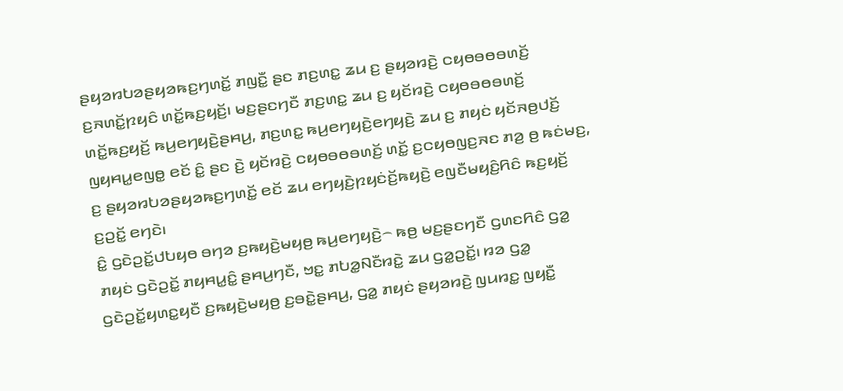ꤔꤟꤤꤙꤝꤤꤔꤟꤤꤒꤢ꤬ꤚꤛꤢꤩ꤭ ꤊꤜꤢꤪ꤭ ꤔꤢ ꤊꤢ꤬ꤛꤢ꤭ ꤘꤣ ꤢ꤬ ꤔꤟꤤꤙꤢꤧ꤬ ꤍꤟꤥꤋꤥꤋꤛꤢꤩ꤬ ꤢ꤬ꤏꤛꤢꤩ꤭ꤐꤟꤢꤨ ꤛꤢꤩ꤭ꤒꤢ꤬ꤟꤢꤩ꤬꤯ ꤗꤢ꤬ꤔꤢꤚꤢꤪ ꤊꤢ꤬ꤛꤢ꤭ ꤘꤣ ꤢ꤬ ꤟꤢꤩꤙꤢꤧ꤬ ꤍꤟꤥꤋꤥꤋꤛꤢꤩ꤬ ꤛꤢꤩ꤭ꤒꤢ꤬ꤟꤢꤩ꤬ ꤒꤣ꤬ꤕꤚꤟꤢꤧ꤬ꤔꤌꤣ꤬, ꤊꤢ꤬ꤛꤢ꤭ ꤒꤣ꤬ꤕꤚꤟꤢꤧ꤬ꤕꤚꤟꤢꤧ꤬ ꤘꤣ ꤢ꤬ ꤊꤟꤢꤦ ꤟꤢꤩꤏꤥ꤬ꤓꤢꤩ꤬ ꤜꤟꤌꤣ꤭ꤕꤜꤥ꤭ ꤕꤢꤩ ꤢꤨ꤭ ꤔꤢ ꤢꤧ꤬ ꤟꤢꤩꤙꤢꤧ꤬ ꤍꤟꤥꤋꤥꤋꤛꤢꤩ꤬ ꤛꤢꤩ꤭ ꤢ꤬ꤍꤟꤥꤜꤢ꤬ꤏꤢ ꤊꤤ꤬ ꤥ꤬ ꤒꤢꤦꤗꤢ꤬, ꤢ꤬ ꤔꤟꤤꤙꤝꤤꤔꤟꤤꤒꤢ꤬ꤚꤛꤢꤩ꤭ ꤕꤢꤩ ꤘꤣ ꤕꤚꤟꤢꤧ꤬ꤐꤟꤢꤦꤢꤩ꤬ꤒꤟꤢꤧ꤬ ꤕꤜꤢꤪꤗꤟꤢꤨ꤬ꤖꤢꤨ ꤒꤢ꤬ꤟꤢꤩ꤬ ꤢ꤬ꤑꤢꤩ꤭ ꤕꤚꤢꤧ꤯
ꤢꤨ꤭ ꤞꤢꤧꤑꤢꤩ꤭ꤓꤝꤟꤥ ꤋꤚꤤ ꤢ꤬ꤒꤟꤢꤧ꤬ꤗꤟꤥ꤬ ꤒꤣ꤬ꤕꤚꤟꤢꤧ꤬꤮ ꤒꤥ꤬ ꤗꤢ꤬ꤔꤢꤚꤢꤪ ꤞꤛꤢꤖꤢꤨ ꤞꤤ꤭ ꤊꤟꤢꤦ ꤞꤢꤧꤑꤢꤩ꤭ ꤊꤟꤌꤣ꤭ꤢꤨ꤭ ꤔꤌꤣ꤬ꤚꤢꤪ, ꤠꤢ꤭ ꤊꤝꤤ꤭ꤡꤢꤪꤙꤢꤧ꤭ ꤘꤣ ꤞꤤ꤭ꤑꤢꤩ꤭꤯ ꤙꤤ ꤞꤤ꤭ ꤞꤢꤧꤑꤢꤩ꤭ꤟꤛꤢ꤭ꤟꤢꤪ ꤢ꤬ꤒꤟꤢꤧ꤬ꤗꤟꤥ꤬ ꤢ꤬ꤋꤢꤧ꤭ꤔꤌꤣ꤬, ꤞꤤ꤭ ꤊꤟꤢꤦ ꤔꤟꤤꤙꤢꤧ꤬ ꤜꤣꤙꤢ꤭ ꤜꤟꤢꤪ꤭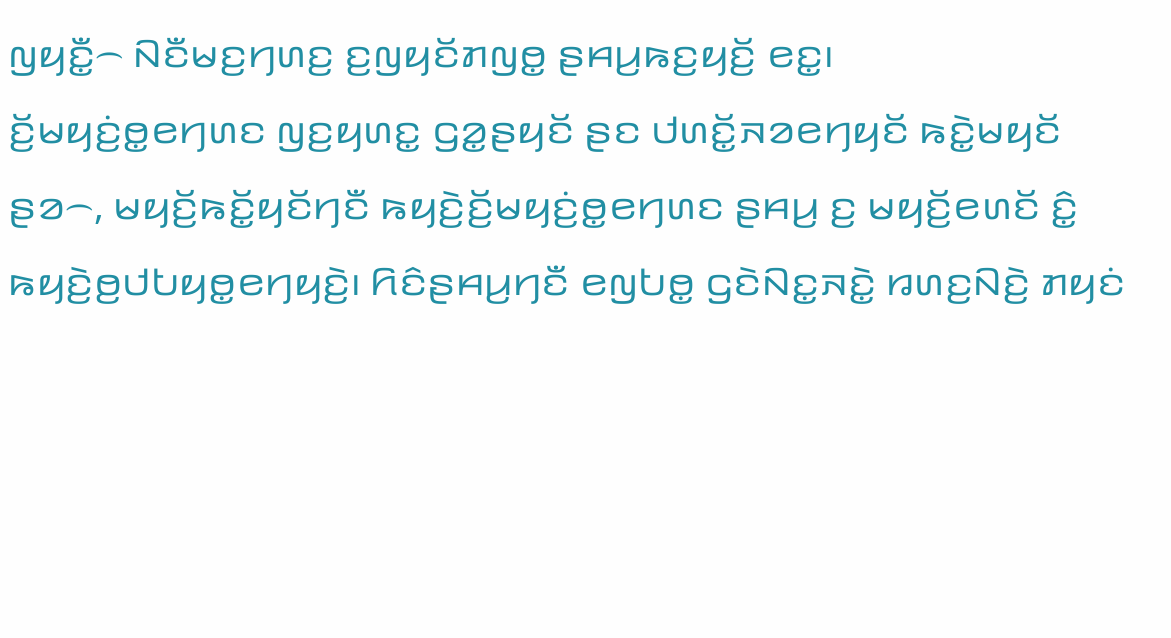ꤜꤟꤢꤪ꤭꤮ ꤡꤢꤪꤗꤢ꤬ꤚꤛꤢ꤬ ꤢ꤬ꤜꤟꤢꤩꤊꤜꤥ꤭ ꤔꤌꤣ꤬ꤒꤢ꤬ꤟꤢꤩ꤬ ꤕꤢ꤭꤯
ꤢꤩ꤬ꤗꤟꤢꤦ꤬ꤥ꤭ꤕꤚꤛꤢ ꤜꤢ꤬ꤟꤛꤢ꤭ ꤞꤤ꤭ꤔꤟꤢꤩ ꤔꤢ ꤓꤛꤢꤩ꤭ꤏꤤꤕꤚꤟꤢꤩ ꤒꤢꤧ꤭ꤗꤟꤢꤩ ꤔꤤ꤮, ꤗꤟꤢꤩ꤬ꤒꤢꤩ꤭ꤟꤢꤩꤚꤢꤪ ꤒꤟꤢꤧ꤬ꤢꤩ꤬ꤗꤟꤢꤦ꤬ꤥ꤭ꤕꤚꤛꤢ ꤔꤌꤣ꤬ ꤢ꤬ ꤗꤟꤢꤩ꤬ꤕꤛꤢꤩ ꤢꤨ꤭ ꤒꤟꤢꤧ꤬ꤥ꤬ꤓꤝꤟꤥ꤭ꤕꤚꤟꤢꤧ꤬꤯ ꤖꤢꤨꤔꤌꤣ꤬ꤚꤢꤪ ꤕꤜꤝꤥ꤭ ꤞꤢꤧꤡꤢ꤭ꤏꤢꤧ꤭ ꤙꤛꤢ꤬ꤡꤢꤧ꤬ ꤊꤟꤢꤦ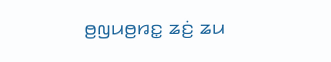ꤥ꤬ꤜꤣꤥ꤬ꤙꤢ꤭ ꤘꤢꤦ꤬ ꤘꤣ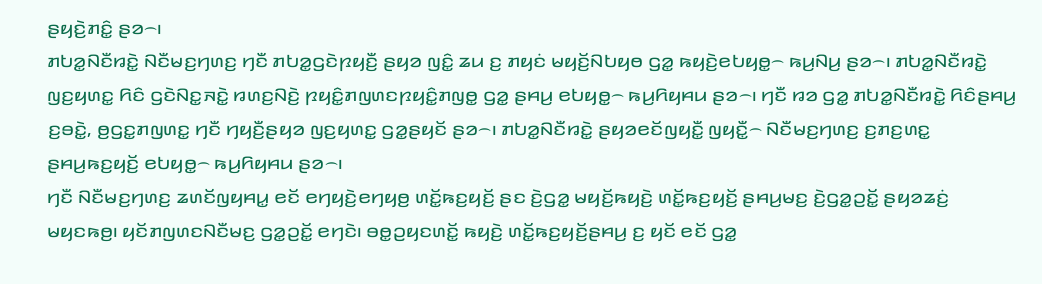ꤔꤟꤢꤧ꤬ꤊꤢꤨ꤭ ꤔꤤ꤮꤯
ꤊꤝꤤ꤭ꤡꤢꤪꤙꤢꤧ꤭ ꤡꤢꤪꤗꤢ꤬ꤚꤛꤢ꤬ ꤚꤢꤪ ꤊꤝꤤ꤭ꤞꤢꤧꤐꤟꤢꤪ꤬ ꤔꤟꤤ ꤜꤢꤨ꤭ ꤘꤣ ꤢ꤬ ꤊꤟꤢꤦ ꤗꤟꤢꤩ꤬ꤡꤝꤟꤥ ꤞꤤ꤭ ꤒꤟꤢꤧ꤬ꤕꤝꤟꤥ꤭꤮ ꤒꤣ꤬ꤡꤣ꤬ ꤔꤤ꤮꤯ ꤊꤝꤤ꤭ꤡꤢꤪꤙꤢꤧ꤭ ꤜꤢ꤬ꤟꤛꤢ꤭ ꤖꤢꤨ ꤞꤢꤧꤡꤢ꤭ꤏꤢꤧ꤭ ꤙꤛꤢ꤬ꤡꤢꤧ꤬ ꤐꤟꤢꤨ꤭ꤊꤜꤛꤢꤐꤟꤢꤨ꤭ꤊꤜꤥ꤭ ꤞꤤ꤭ ꤔꤌꤣ꤬ ꤕꤝꤟꤥ꤭꤮ ꤒꤣ꤬ꤖꤟꤌꤣ ꤔꤤ꤮꤯ ꤚꤢꤪ ꤙꤤ ꤞꤤ꤭ ꤊꤝꤤ꤭ꤡꤢꤪꤙꤢꤧ꤭ ꤖꤢꤨꤔꤌꤣ꤬ ꤢ꤬ꤋꤢꤧ꤭, ꤥ꤬ꤞꤢ꤭ꤊꤜꤛꤢ꤭ ꤚꤢꤪ ꤚꤟꤢꤪ꤬ꤔꤟꤤ ꤜꤢ꤬ꤟꤛꤢ꤭ ꤞꤤ꤭ꤔꤟꤢꤩ ꤔꤤ꤮꤯ ꤊꤝꤤ꤭ꤡꤢꤪꤙꤢꤧ꤭ ꤔꤟꤤꤕꤢꤩꤜꤟꤢꤪ꤭ ꤜꤟꤢꤪ꤭꤮ ꤡꤢꤪꤗꤢ꤬ꤚꤛꤢ꤬ ꤢ꤬ꤊꤢ꤬ꤛꤢ꤭ ꤔꤌꤣ꤬ꤒꤢ꤬ꤟꤢꤩ꤬ ꤕꤝꤟꤥ꤭꤮ ꤒꤣ꤬ꤖꤟꤌꤣ ꤔꤤ꤮꤯
ꤚꤢꤪ ꤡꤢꤪꤗꤢ꤬ꤚꤛꤢ꤬ ꤘꤛꤢꤩꤜꤟꤌꤣ꤭ ꤕꤢꤩ ꤕꤚꤟꤢꤧ꤬ꤕꤚꤟꤥ꤬ ꤛꤢꤩ꤭ꤒꤢ꤬ꤟꤢꤩ꤬ ꤔꤢ ꤢꤧ꤬ꤞꤤ꤭ ꤗꤟꤢꤩ꤬ꤒꤟꤢꤧ꤬ ꤛꤢꤩ꤭ꤒꤢ꤬ꤟꤢꤩ꤬ ꤔꤌꤣ꤬ꤗꤢ꤬ ꤢꤧ꤬ꤞꤤ꤭ꤑꤢꤩ꤭ ꤔꤟꤤꤘꤢꤦ꤬ ꤗꤟꤢꤒꤥ꤬꤯ ꤟꤢꤩꤊꤜꤛꤢꤡꤢꤪꤗꤢ꤬ ꤞꤤ꤭ꤑꤢꤩ꤭ ꤕꤚꤢꤧ꤯ ꤋꤥ꤭ꤑꤟꤢꤛꤢꤩ꤭ ꤒꤟꤢꤧ꤬ ꤛꤢꤩ꤭ꤒꤢ꤬ꤟꤢꤩ꤬ꤔꤌꤣ꤬ ꤢ꤬ ꤟꤢꤩ ꤕꤢꤩ ꤞꤤ꤭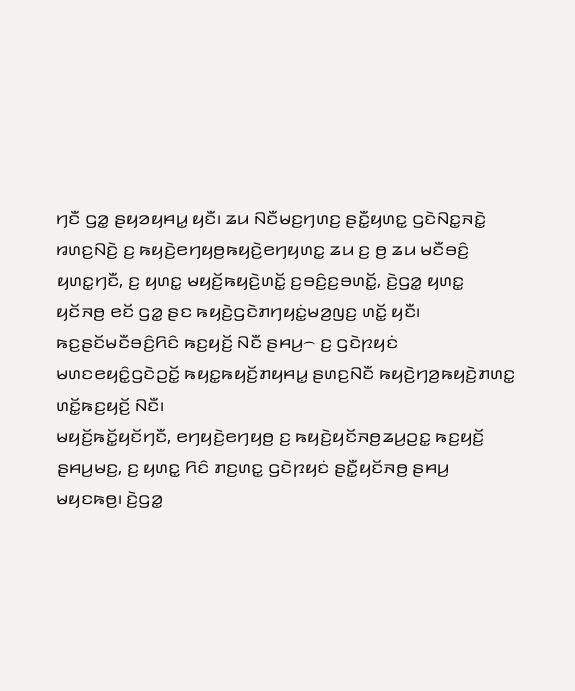ꤚꤢꤪ ꤞꤤ꤭ ꤔꤟꤤꤟꤌꤣ꤭ ꤟꤢꤪ꤯ ꤘꤣ ꤡꤢꤪꤗꤢ꤬ꤚꤛꤢ꤬ ꤔꤢꤪ꤭ꤟꤛꤢ꤭ ꤞꤢꤧꤡꤢ꤭ꤏꤢꤧ꤭ ꤙꤛꤢ꤬ꤡꤢꤧ꤬ ꤢ꤬ ꤒꤟꤢꤧ꤬ꤕꤚꤟꤥ꤬ꤒꤟꤢꤧ꤬ꤕꤚꤟꤛꤢ꤭ ꤘꤣ ꤢ꤬ ꤥ꤬ ꤘꤣ ꤗꤢꤪꤋꤢꤨ꤬ ꤟꤛꤢ꤭ꤚꤢꤪ, ꤢ꤬ ꤟꤛꤢ꤭ ꤗꤟꤢꤩ꤬ꤒꤟꤢꤧ꤬ꤛꤢꤩ꤭ ꤢ꤬ꤋꤢꤨ꤬ꤢ꤬ꤋꤛꤢꤩ꤭, ꤢꤧ꤬ꤞꤤ꤭ ꤟꤛꤢ꤭ ꤟꤢꤩꤏꤥ꤬ ꤕꤢꤩ ꤞꤤ꤭ ꤔꤢ ꤒꤟꤢꤧ꤬ꤞꤢꤧꤊꤚꤟꤢꤦ꤭ꤗꤤ꤬ꤜꤢ꤬ ꤛꤢꤩ꤭ ꤟꤢꤪ꤯ ꤒꤢ꤬ꤔꤢꤩꤗꤢꤪꤋꤢꤨ꤬ꤖꤢꤨ ꤒꤢ꤬ꤟꤢꤩ꤬ ꤡꤢꤪ ꤔꤌꤣ꤬꤮ ꤢ꤬ ꤞꤢꤧꤐꤟꤢꤦ ꤗꤛꤢꤕꤟꤢꤨ꤭ꤞꤢꤧꤑꤢꤩ꤭ ꤒꤟꤢ꤭ꤒꤟꤢꤩ꤬ꤊꤟꤌꤣ꤭ ꤔꤛꤢ꤬ꤡꤢꤪ ꤒꤟꤢꤧ꤬ꤚꤤ꤬ꤒꤟꤢꤧ꤬ꤊꤛꤢ꤭ ꤛꤢꤩ꤭ꤒꤢ꤬ꤟꤢꤩ꤬ ꤡꤢꤪ꤯
ꤗꤟꤢꤩ꤬ꤒꤢꤩ꤭ꤟꤢꤩꤚꤢꤪ, ꤕꤚꤟꤢꤧ꤬ꤕꤚꤟꤥ꤬ ꤢ꤬ ꤒꤟꤢꤧ꤬ꤟꤢꤩꤏꤥ꤬ꤘꤣ꤬ꤑꤢ꤭ ꤒꤢ꤬ꤟꤢꤩ꤬ ꤔꤌꤣ꤬ꤗꤢ꤬, ꤢ꤬ ꤟꤛꤢ꤭ ꤖꤢꤨ ꤊꤢ꤬ꤛꤢ꤭ ꤞꤢꤧꤐꤟꤢꤦ ꤔꤢꤪ꤭ꤟꤢꤩꤏꤥ꤬ ꤔꤌꤣ꤬ ꤗꤟꤢꤒꤥ꤬꤯ ꤢꤧ꤬ꤞꤤ꤭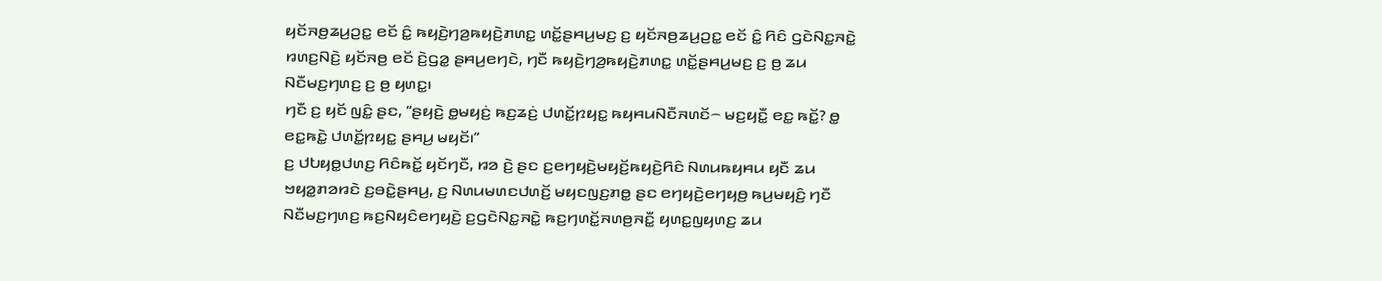ꤟꤢꤩꤏꤥ꤬ꤘꤣ꤬ꤑꤢ꤭ ꤕꤢꤩ ꤢꤨ꤭ ꤒꤟꤢꤧ꤬ꤚꤤ꤬ꤒꤟꤢꤧ꤬ꤊꤛꤢ꤭ ꤛꤢꤩ꤭ꤔꤌꤣ꤬ꤗꤢ꤬ ꤢ꤬ ꤟꤢꤩꤏꤥ꤬ꤘꤣ꤬ꤑꤢ꤭ ꤕꤢꤩ ꤢꤨ꤭ ꤖꤢꤨ ꤞꤢꤧꤡꤢ꤭ꤏꤢꤧ꤭ ꤙꤛꤢ꤬ꤡꤢꤧ꤬ ꤟꤢꤩꤏꤥ꤬ ꤕꤢꤩ ꤢꤧ꤬ꤞꤤ꤭ ꤔꤌꤣ꤬ꤕꤚꤢꤧ, ꤚꤢꤪ ꤒꤟꤢꤧ꤬ꤚꤤ꤬ꤒꤟꤢꤧ꤬ꤊꤛꤢ꤭ ꤛꤢꤩ꤭ꤔꤌꤣ꤬ꤗꤢ꤬ ꤢ꤬ ꤥ꤬ ꤘꤣ ꤡꤢꤪꤗꤢ꤬ꤚꤛꤢ꤬ ꤢ꤬ ꤥ꤬ ꤟꤛꤢ꤭꤯
ꤚꤢꤪ ꤢ꤬ ꤟꤢꤩ ꤜꤢꤨ꤭ ꤔꤢ, “ꤔꤟꤢꤧ꤬ ꤥ꤭ꤗꤟꤢꤦ꤬ ꤒꤢ꤬ꤘꤢꤦ꤬ ꤓꤛꤢꤩ꤭ꤐꤟꤢ꤭ ꤒꤟꤌꤣꤡꤢꤪꤏꤛꤢꤩ꤮ ꤗꤢ꤬ꤟꤢꤪ꤭ ꤕꤢ꤭ ꤒꤢꤩ꤭? ꤥ꤭ ꤕꤢ꤭ꤒꤢꤧ꤭ ꤓꤛꤢꤩ꤭ꤐꤟꤢ꤭ ꤔꤌꤣ꤬ ꤗꤟꤢꤩ꤯”
ꤢ꤬ ꤓꤝꤟꤥ꤭ꤓꤛꤢ꤬ ꤖꤢꤨꤒꤢꤩ꤭ ꤟꤢꤩꤚꤢꤪ, ꤙꤤ ꤢꤧ꤬ ꤔꤢ ꤢ꤬ꤕꤚꤟꤢꤧ꤬ꤗꤟꤢꤩ꤬ꤒꤟꤢꤧ꤬ꤖꤢꤨ ꤡꤛꤣꤒꤟꤌꤣ ꤟꤢꤪ ꤘꤣ ꤠꤟꤤ꤭ꤊꤤꤙꤢꤧ ꤢ꤬ꤋꤢꤧ꤭ꤔꤌꤣ꤬, ꤢ꤬ ꤡꤛꤣꤗꤛꤢꤓꤛꤢꤩ꤬ ꤗꤟꤢꤜꤢ꤬ꤊꤥ꤭ ꤔꤢ ꤕꤚꤟꤢꤧ꤬ꤕꤚꤟꤥ꤬ ꤒꤣ꤬ꤗꤟꤢꤨ꤬ ꤚꤢꤪ ꤡꤢꤪꤗꤢ꤬ꤚꤛꤢ꤬ ꤒꤢ꤬ꤡꤟꤢꤨꤕꤚꤟꤢꤧ꤬ ꤢ꤬ꤞꤢꤧꤡꤢ꤭ꤏꤢꤧ꤭ ꤒꤢ꤬ꤚꤛꤢꤩ꤭ꤏꤛꤥ꤬ꤏꤢꤪ꤭ ꤟꤛꤢ꤭ꤜꤟꤛꤢ꤬ ꤘꤣ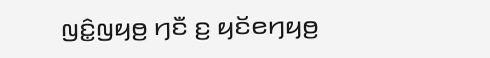ꤜꤢꤨ꤭ꤜꤟꤥ꤬ ꤚꤢꤪ ꤢ꤬ ꤟꤢꤩꤕꤚꤟꤥ꤬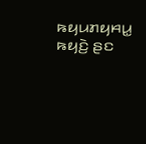ꤒꤟꤣꤊꤟꤌꤣ꤭ ꤒꤟꤢꤧ꤬ ꤔꤢ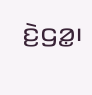ꤢꤧ꤬ꤞꤤ꤭꤯